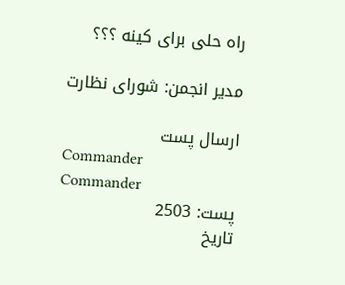راه حلی برای کینه ؟؟؟

مدیر انجمن: شورای نظارت

ارسال پست
Commander
Commander
پست: 2503
تاریخ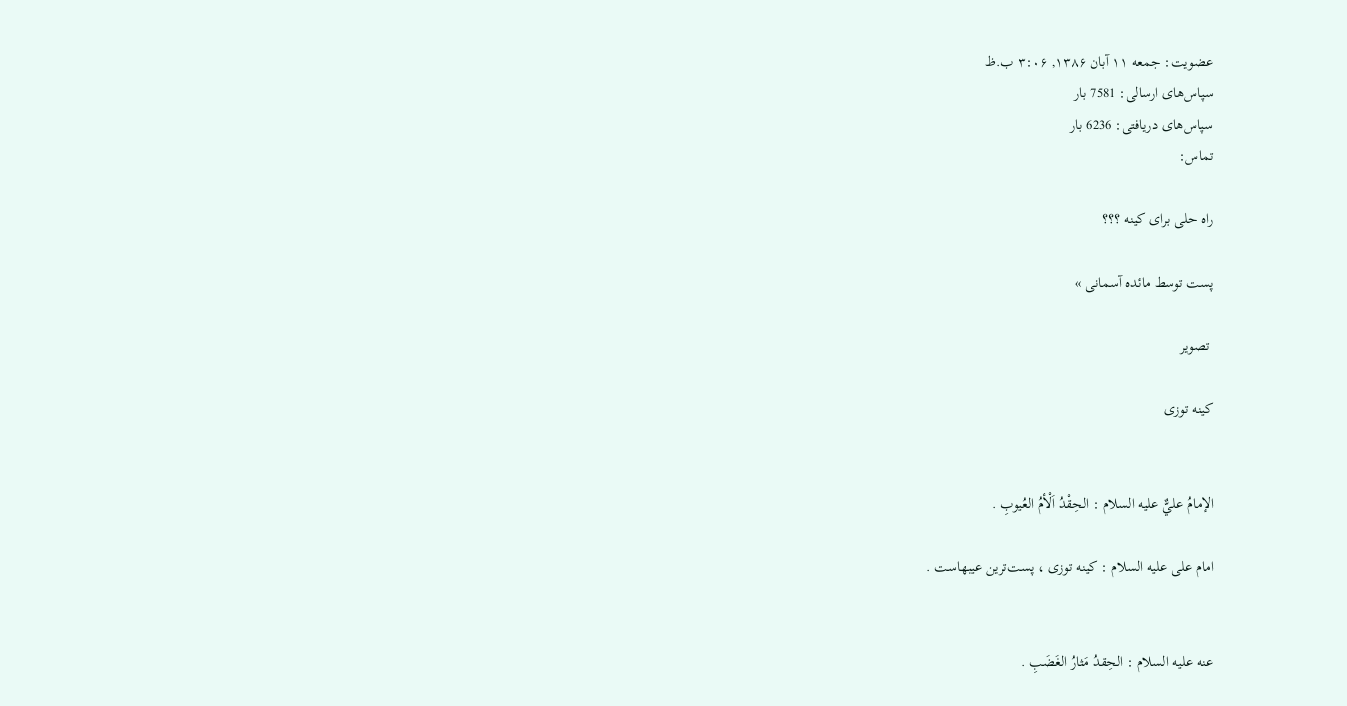عضویت: جمعه ۱۱ آبان ۱۳۸۶, ۳:۰۶ ب.ظ
سپاس‌های ارسالی: 7581 بار
سپاس‌های دریافتی: 6236 بار
تماس:

راه حلی برای کینه ؟؟؟

پست توسط مائده آسمانی »

 تصویر

كينه توزى


الإمامُ عليٌّ عليه السلام : الحِقْدُ اَلْأمُ العُيوبِ .

امام على عليه السلام : كينه توزى ، پست‌ترين عيبهاست .


عنه عليه السلام : الحِقدُ مَثارُ الغَضَبِ .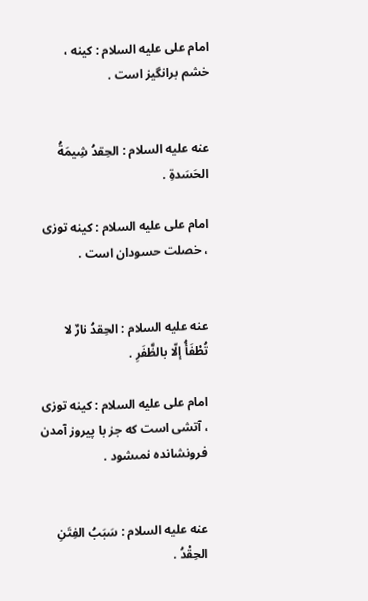امام على عليه السلام : كينه ، خشم برانگيز است .


عنه عليه السلام : الحِقدُ شِيمَةُ الحَسَدةِ .

امام على عليه السلام : كينه توزى ، خصلت حسودان است .


عنه عليه السلام : الحِقدُ نارٌ لا تُطْفَأُ إلّا بالظَّفَرِ .

امام على عليه السلام : كينه توزى ، آتشى است كه جز با پيروز آمدن فرونشانده نمىشود .


عنه عليه السلام : سَبَبُ الفِتَنِ الحِقْدُ .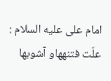امام على عليه السلام : علّت فتنههاو آشوبها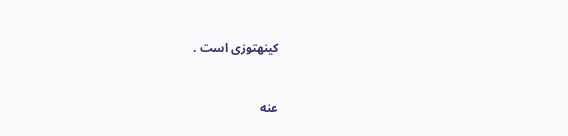كينهتوزى است .


عنه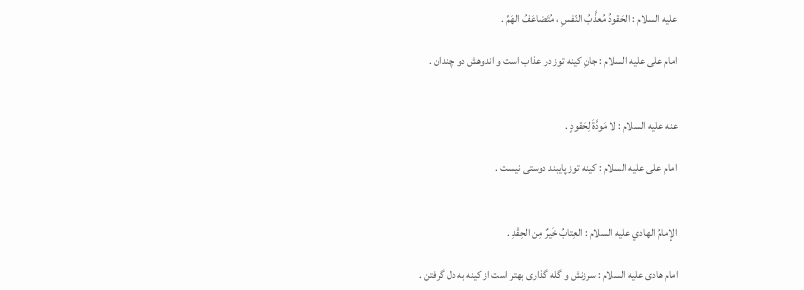عليه السلام : الحَقودُ مُعذَّبُ النّفسِ ، مُتَضاعَفُ الهَمِّ .

امام على عليه السلام : جانِ كينه توز در عذاب است و اندوهش دو چندان .


عنه عليه السلام : لا مَودَّةَ لِحَقودٍ .

امام على عليه السلام : كينه توز پايبند دوستى نيست .


الإمامُ الهادي عليه السلام : العِتابُ خَيرٌ مِن الحِقْدِ .

امام هادى عليه السلام : سرزنش و گله گذارى بهتر است از كينه به دل گرفتن .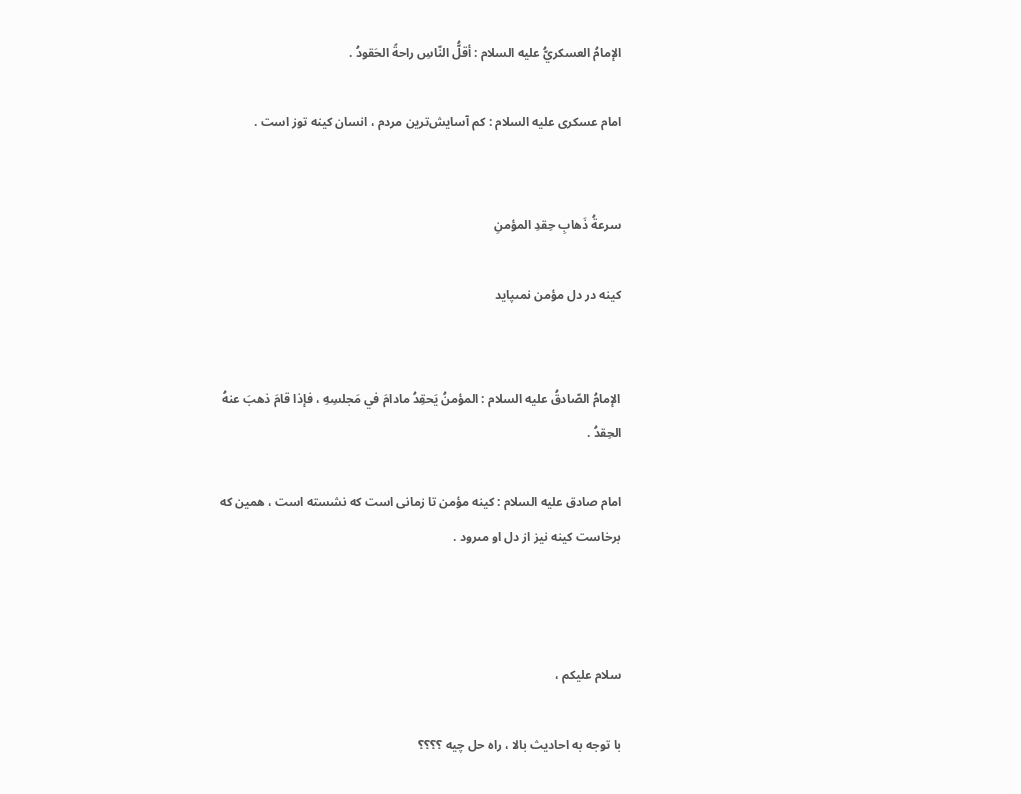الإمامُ العسكريُّ عليه السلام : أقلُّ النّاسِ راحةً الحَقودُ .

امام عسكرى عليه السلام : كم آسايش‌ترين مردم ، انسان كينه توز است .


سرعةُ ذَهابِ حِقدِ المؤمنِ

كينه در دل مؤمن نمىپايد


الإمامُ الصّادقُ عليه السلام : المؤمنُ يَحقِدُ مادامَ في مَجلسِهِ ، فإذا قامَ ذهبَ عنهُ الحِقدُ .

امام صادق عليه السلام : كينه مؤمن تا زمانى است كه نشسته است ، همين كه برخاست كينه نيز از دل او مىرود .



سلام علیکم ،

با توجه به احادیث بالا ، راه حل چیه ؟؟؟؟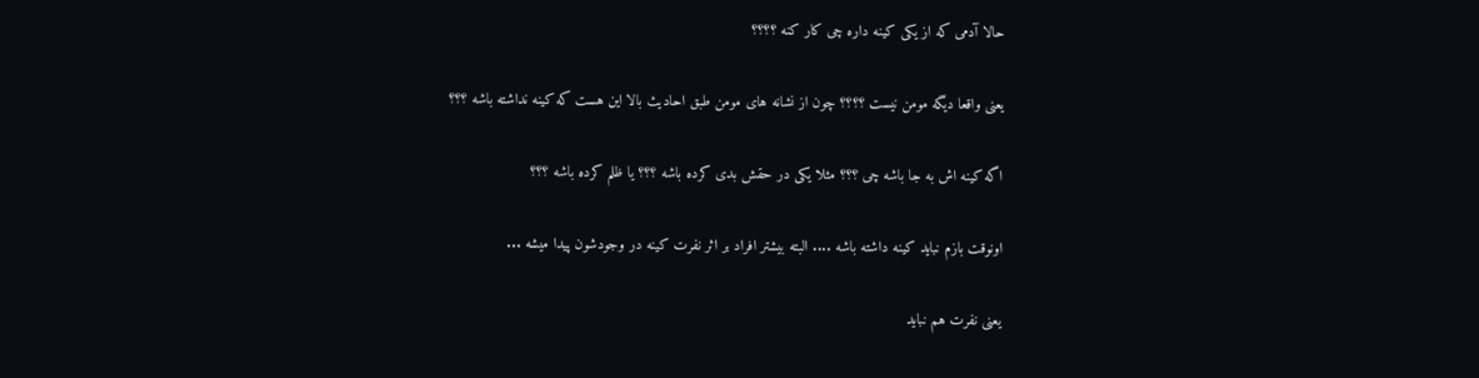حالا آدمی که از یکی کینه داره چی کار کنه ؟؟؟؟

یعنی واقعا دیگه مومن نیست ؟؟؟؟ چون از نشانه های مومن طبق احادیث بالا این هست که کینه نداشته باشه ؟؟؟

اگه کینه اش به جا باشه چی ؟؟؟ مثلا یکی در حقش بدی کرده باشه ؟؟؟ یا ظلم کرده باشه ؟؟؟

اونوقت بازم نباید کینه داشته باشه .... البته بیشتر افراد بر اثر نفرت کینه در وجودشون پیدا میشه ...

یعنی نفرت هم نباید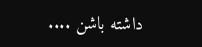داشته باشن ....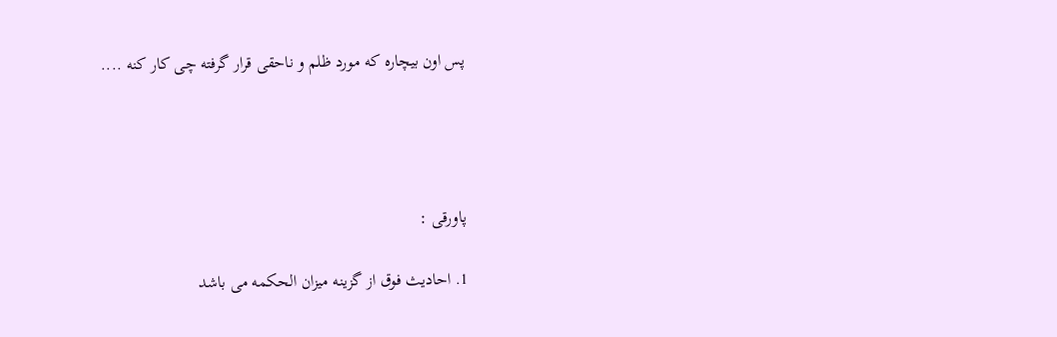پس اون بیچاره که مورد ظلم و ناحقی قرار گرفته چی کار کنه ....




پاورقی :

1. احادیث فوق از گزینه میزان الحکمه می باشد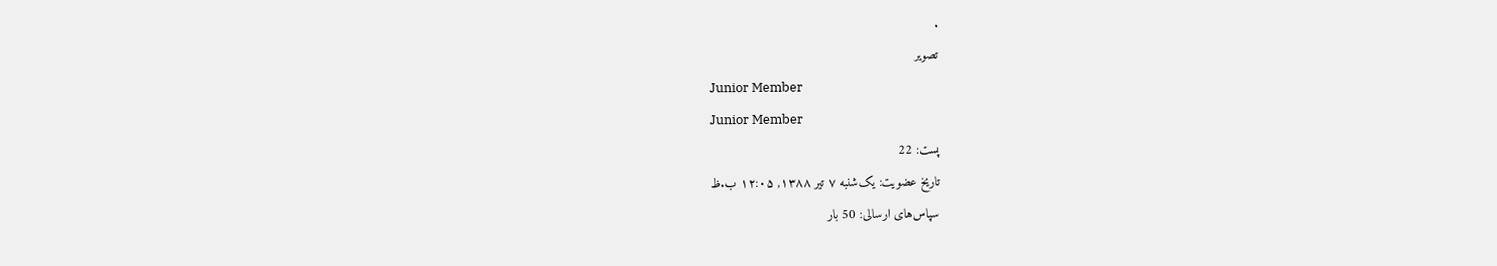.
تصویر
Junior Member
Junior Member
پست: 22
تاریخ عضویت: یک‌شنبه ۷ تیر ۱۳۸۸, ۱۲:۰۵ ب.ظ
سپاس‌های ارسالی: 50 بار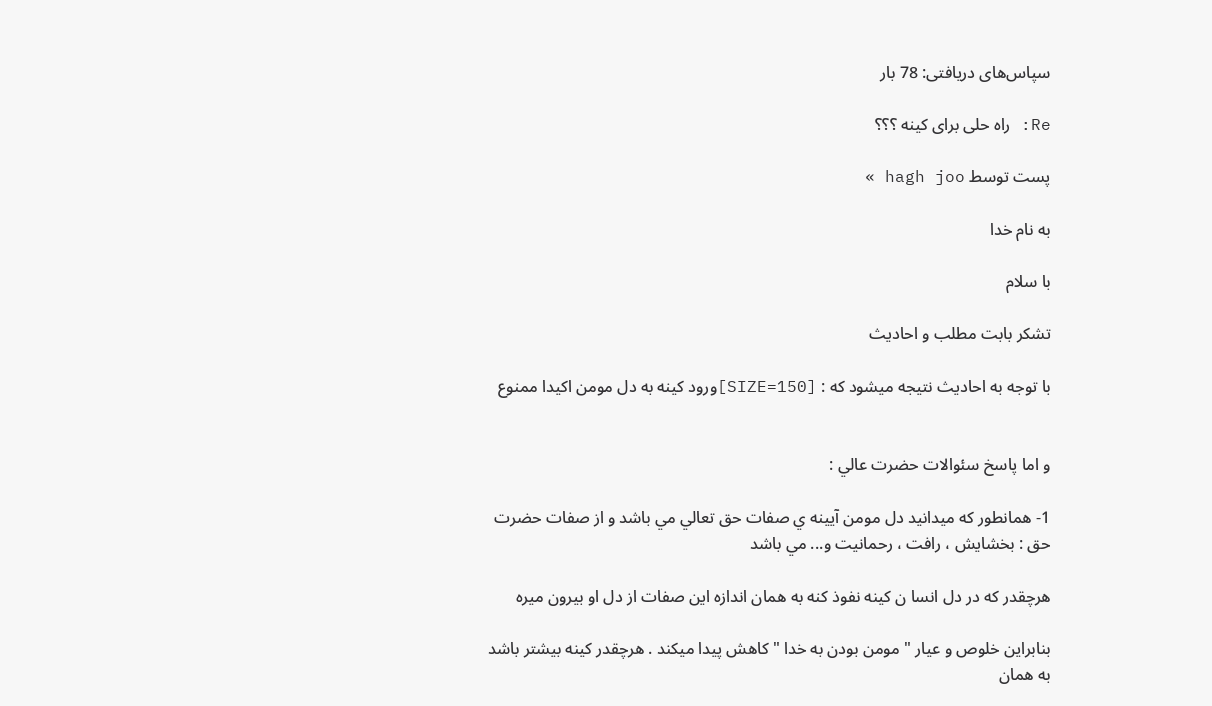سپاس‌های دریافتی: 78 بار

Re: راه حلی برای کینه ؟؟؟

پست توسط hagh joo »

به نام خدا

با سلام

تشكر بابت مطلب و احاديث

با توجه به احاديث نتيجه ميشود كه : [SIZE=150]ورود كينه به دل مومن اكيدا ممنوع


و اما پاسخ سئوالات حضرت عالي :

1- همانطور كه ميدانيد دل مومن آيينه ي صفات حق تعالي مي باشد و از صفات حضرت حق : بخشايش ، رافت ، رحمانيت و... مي باشد

هرچقدر كه در دل انسا ن كينه نفوذ كنه به همان اندازه اين صفات از دل او بيرون ميره

بنابراين خلوص و عيار " مومن بودن به خدا " كاهش پيدا ميكند . هرچقدر كينه بيشتر باشد به همان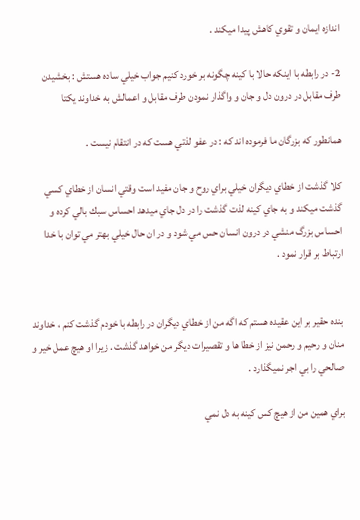اندازه ايمان و تقوي كاهش پيدا ميكند .

2- در رابطه با اينكه حالا با كينه چگونه بر خورد كنيم جواب خيلي ساده هستش : بخشيدن طرف مقابل در درون دل و جان و واگذار نمودن طرف مقابل و اعمالش به خداوند يكتا

همانطور كه بزرگان ما فرموده اند كه : در عفو لذتي هست كه در انتقام نيست .

كلا گذشت از خطاي ديگران خيلي براي روح و جان مفيد است وقتي انسان از خطاي كسي گذشت ميكند و به جاي كينه لذت گذشت را در دل جاي ميدهد احساس سبك بالي كرده و احساس بزرگ منشي در درون انسان حس مي شود و در ان حال خيلي بهتر مي توان با خدا ارتباط بر قرار نمود .


بنده حقير بر اين عقيده هستم كه اگه من از خطاي ديگران در رابطه با خودم گذشت كنم ، خداوند منان و رحيم و رحمن نيز از خطا ها و تقصيرات ديگر من خواهد گذشت . زيرا او هيچ عمل خير و صالحي را بي اجر نميگذارد .

براي همين من از هيچ كس كينه به دل نمي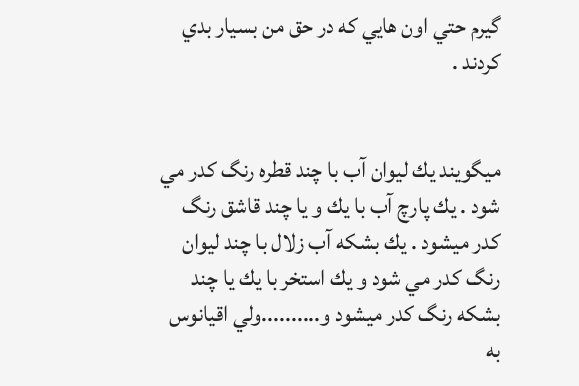گيرم حتي اون هايي كه در حق من بسيار بدي كردند .


ميگويند يك ليوان آب با چند قطره رنگ كدر مي شود . يك پارچ آب با يك و يا چند قاشق رنگ كدر ميشود . يك بشكه آب زلال با چند ليوان رنگ كدر مي شود و يك استخر با يك يا چند بشكه رنگ كدر ميشود و..........ولي اقيانوس به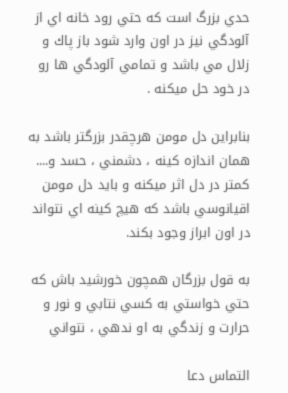حدي بزرگ است كه حتي رود خانه اي از آلودگي نيز در اون وارد شود باز پاك و زلال مي باشد و تمامي آلودگي ها رو در خود حل ميكنه .

بنابراين دل مومن هرچقدر بزرگتر باشد به همان اندازه كينه ، دشمني ، حسد و.... كمتر در دل اثر ميكنه و بايد دل مومن اقيانوسي باشد كه هيچ كينه اي نتواند در اون ابراز وجود بكند.

به قول بزرگان همچون خورشيد باش كه حتي خواستي به كسي نتابي و نور و حرارت و زندگي به او ندهي ، نتواني

التماس دعا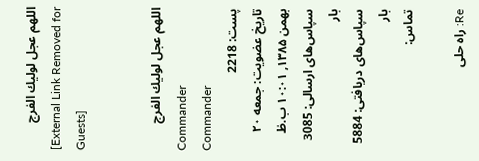اللهم عجل لوليك الفرج
[External Link Removed for Guests]


اللهم عجل لوليك الفرج
Commander
Commander
پست: 2218
تاریخ عضویت: جمعه ۲۰ بهمن ۱۳۸۵, ۱۰:۰۱ ب.ظ
سپاس‌های ارسالی: 3085 بار
سپاس‌های دریافتی: 5884 بار
تماس:

Re: راه حلی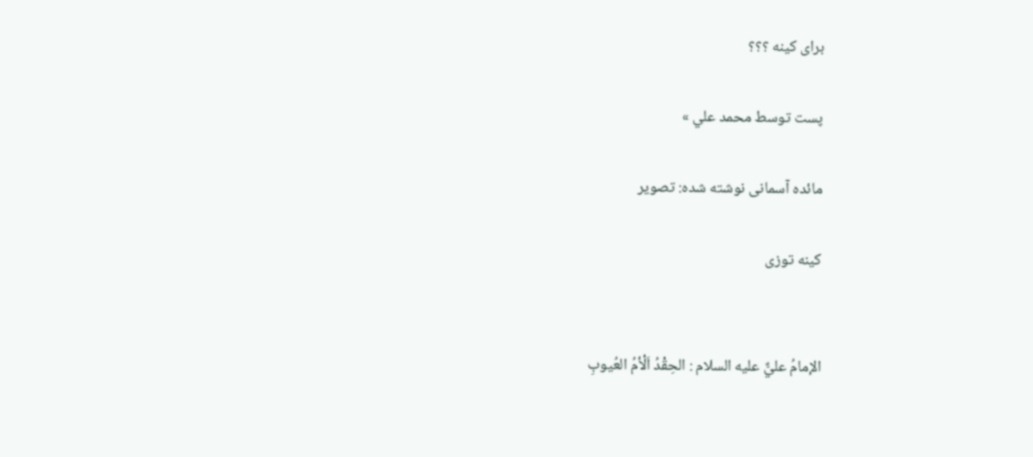برای کینه ؟؟؟

پست توسط محمد علي »

مائده آسمانی نوشته شده: تصویر

كينه توزى


الإمامُ عليٌّ عليه السلام : الحِقْدُ اَلْأمُ العُيوبِ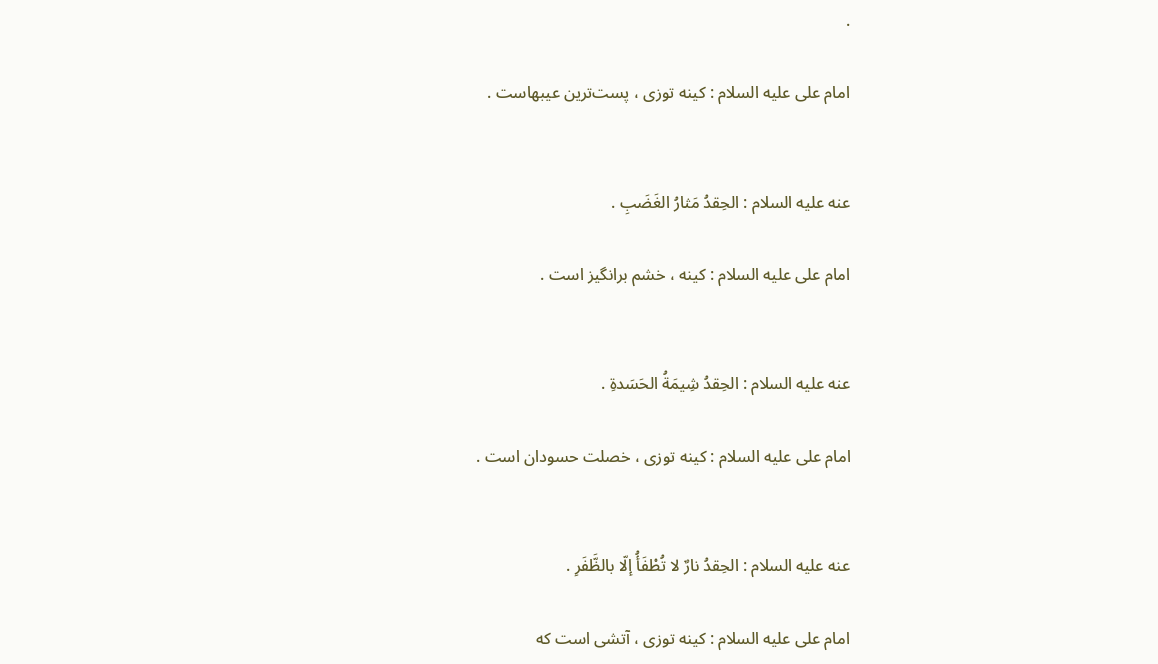.

امام على عليه السلام : كينه توزى ، پست‌ترين عيبهاست .


عنه عليه السلام : الحِقدُ مَثارُ الغَضَبِ .

امام على عليه السلام : كينه ، خشم برانگيز است .


عنه عليه السلام : الحِقدُ شِيمَةُ الحَسَدةِ .

امام على عليه السلام : كينه توزى ، خصلت حسودان است .


عنه عليه السلام : الحِقدُ نارٌ لا تُطْفَأُ إلّا بالظَّفَرِ .

امام على عليه السلام : كينه توزى ، آتشى است كه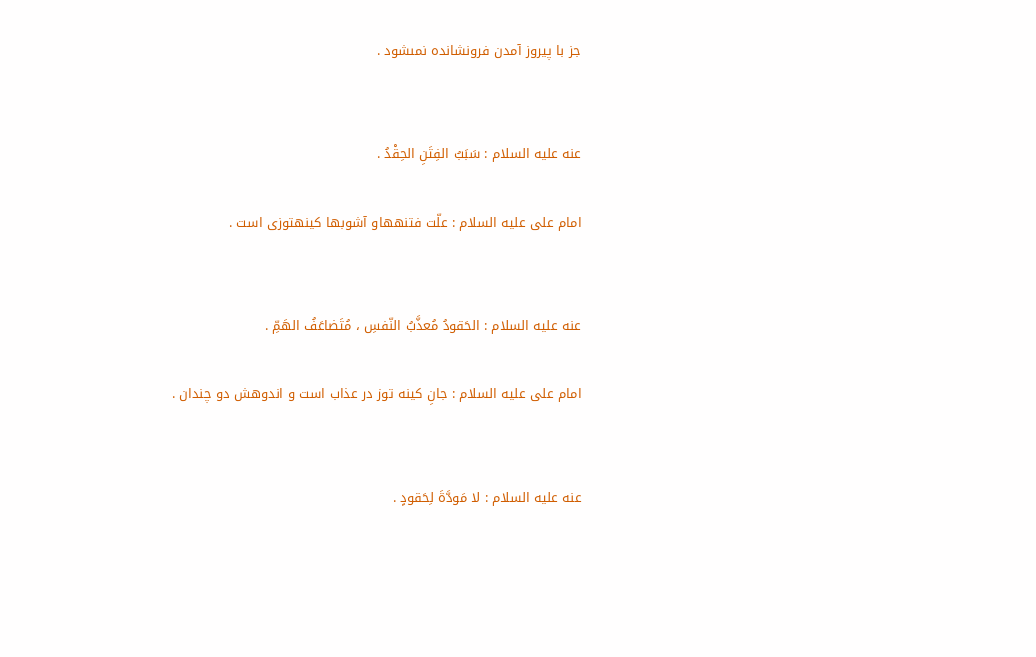جز با پيروز آمدن فرونشانده نمىشود .


عنه عليه السلام : سَبَبُ الفِتَنِ الحِقْدُ .

امام على عليه السلام : علّت فتنههاو آشوبها كينهتوزى است .


عنه عليه السلام : الحَقودُ مُعذَّبُ النّفسِ ، مُتَضاعَفُ الهَمِّ .

امام على عليه السلام : جانِ كينه توز در عذاب است و اندوهش دو چندان .


عنه عليه السلام : لا مَودَّةَ لِحَقودٍ .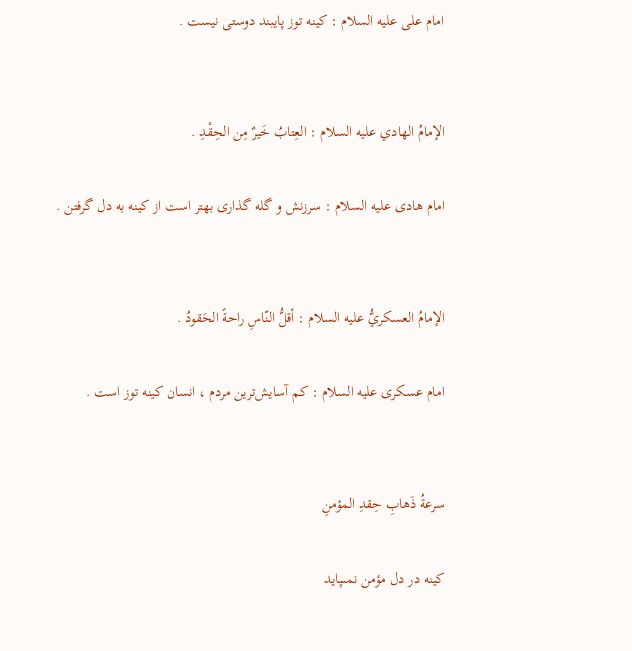امام على عليه السلام : كينه توز پايبند دوستى نيست .


الإمامُ الهادي عليه السلام : العِتابُ خَيرٌ مِن الحِقْدِ .

امام هادى عليه السلام : سرزنش و گله گذارى بهتر است از كينه به دل گرفتن .


الإمامُ العسكريُّ عليه السلام : أقلُّ النّاسِ راحةً الحَقودُ .

امام عسكرى عليه السلام : كم آسايش‌ترين مردم ، انسان كينه توز است .


سرعةُ ذَهابِ حِقدِ المؤمنِ

كينه در دل مؤمن نمىپايد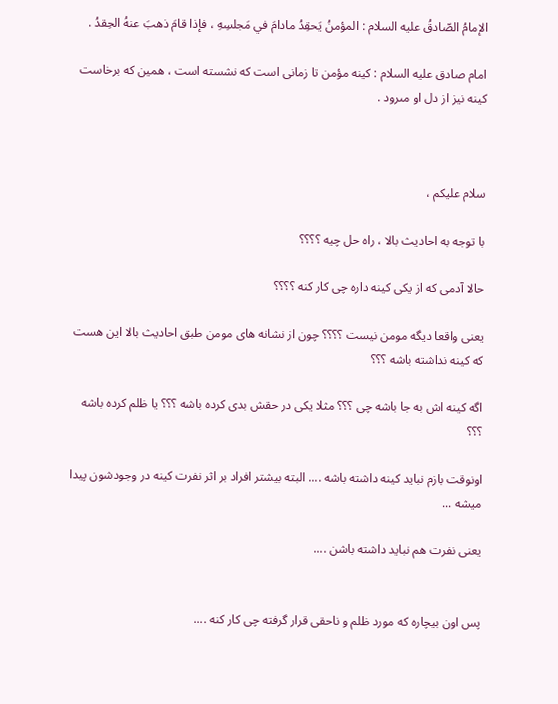الإمامُ الصّادقُ عليه السلام : المؤمنُ يَحقِدُ مادامَ في مَجلسِهِ ، فإذا قامَ ذهبَ عنهُ الحِقدُ .

امام صادق عليه السلام : كينه مؤمن تا زمانى است كه نشسته است ، همين كه برخاست كينه نيز از دل او مىرود .



سلام علیکم ،

با توجه به احادیث بالا ، راه حل چیه ؟؟؟؟

حالا آدمی که از یکی کینه داره چی کار کنه ؟؟؟؟

یعنی واقعا دیگه مومن نیست ؟؟؟؟ چون از نشانه های مومن طبق احادیث بالا این هست که کینه نداشته باشه ؟؟؟

اگه کینه اش به جا باشه چی ؟؟؟ مثلا یکی در حقش بدی کرده باشه ؟؟؟ یا ظلم کرده باشه ؟؟؟

اونوقت بازم نباید کینه داشته باشه .... البته بیشتر افراد بر اثر نفرت کینه در وجودشون پیدا میشه ...

یعنی نفرت هم نباید داشته باشن ....


پس اون بیچاره که مورد ظلم و ناحقی قرار گرفته چی کار کنه ....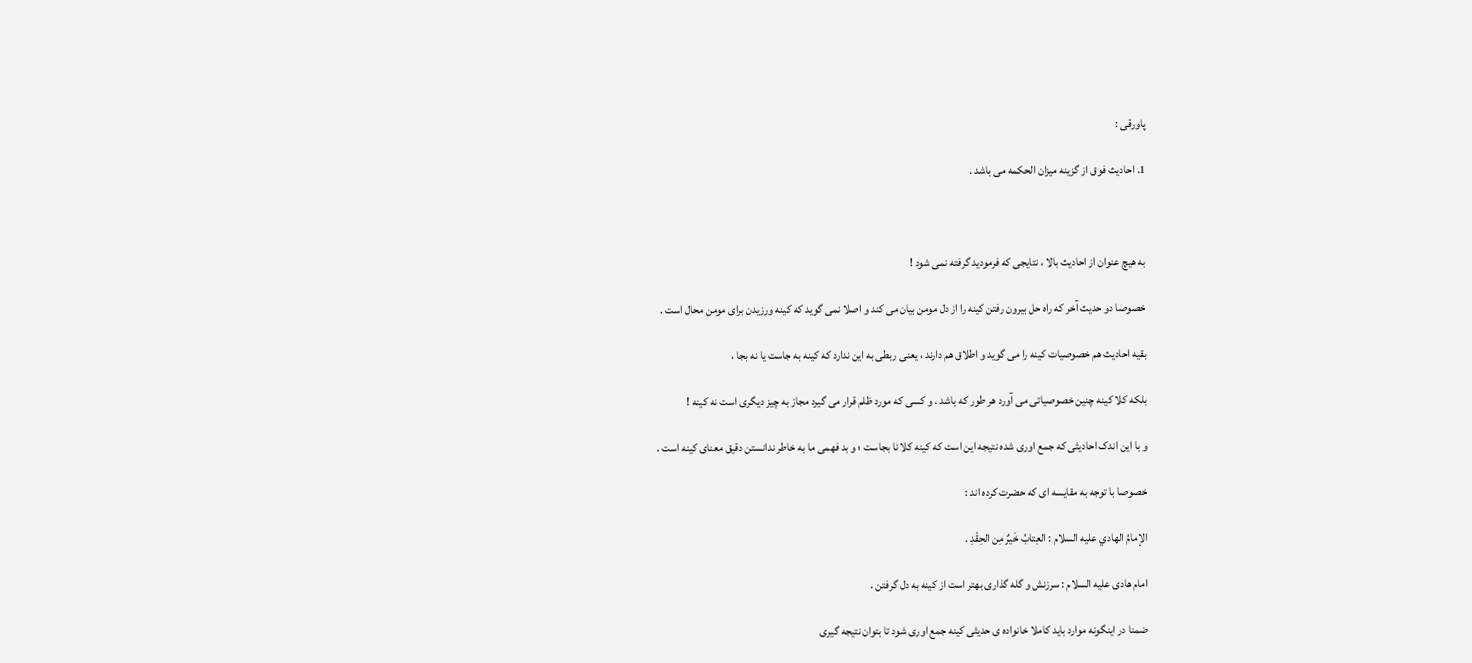پاورقی :

1. احادیث فوق از گزینه میزان الحکمه می باشد .



به هیچ عنوان از احادیث بالا ، نتایجی که فرمودید گرفته نمی شود !

خصوصا دو حدیث آخر که راه حل بیرون رفتن کینه را از دل مومن بیان می کند و اصلا نمی گوید که کینه ورزیدن برای مومن محال است .

بقیه احادیث هم خصوصیات کینه را می گوید و اطلاق هم دارند ، یعنی ربطی به این ندارد که کینه به جاست یا نه بجا ،

بلکه کلا کینه چنین خصوصیاتی می آورد هر طور که باشد . و کسی که مورد ظلم قرار می گیرد مجاز به چیز دیگری است نه کینه !

و با این اندک احادیثی که جمع اوری شده نتیجه این است که کینه کلا نا بجاست ؛ و بد فهمی ما به خاطر ندانستن دقیق معنای کینه است .

خصوصا با توجه به مقایسه ای که حضرت کرده اند :

الإمامُ الهادي عليه السلام : العِتابُ خَيرٌ مِن الحِقْدِ .

امام هادى عليه السلام : سرزنش و گله گذارى بهتر است از كينه به دل گرفتن .

ضمنا در اینگونه موارد باید کاملا خانواده ی حدیثی کینه جمع اوری شود تا بتوان نتیجه گیری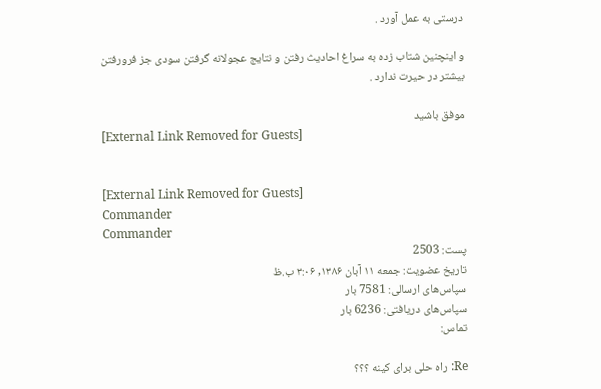درستی به عمل آورد .

و اینچنین شتاب زده به سراغ احادیث رفتن و نتایج عجولانه گرفتن سودی جز فرورفتن بیشتر در حیرت ندارد .

موفق باشید
[External Link Removed for Guests]


[External Link Removed for Guests]
Commander
Commander
پست: 2503
تاریخ عضویت: جمعه ۱۱ آبان ۱۳۸۶, ۳:۰۶ ب.ظ
سپاس‌های ارسالی: 7581 بار
سپاس‌های دریافتی: 6236 بار
تماس:

Re: راه حلی برای کینه ؟؟؟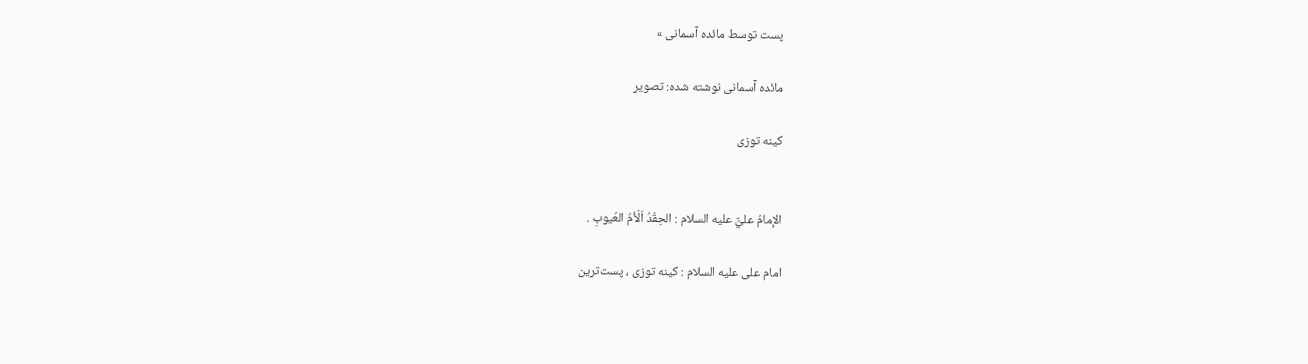پست توسط مائده آسمانی »

مائده آسمانی نوشته شده: تصویر

كينه توزى


الإمامُ عليٌّ عليه السلام : الحِقْدُ اَلْأمُ العُيوبِ .

امام على عليه السلام : كينه توزى ، پست‌ترين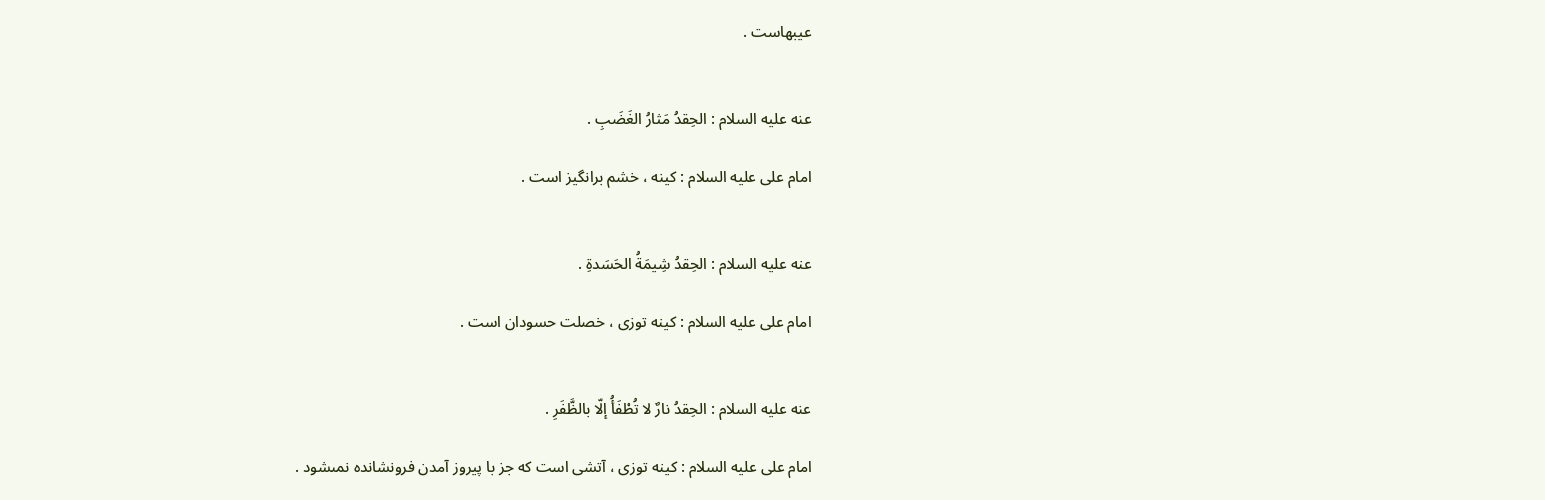عيبهاست .


عنه عليه السلام : الحِقدُ مَثارُ الغَضَبِ .

امام على عليه السلام : كينه ، خشم برانگيز است .


عنه عليه السلام : الحِقدُ شِيمَةُ الحَسَدةِ .

امام على عليه السلام : كينه توزى ، خصلت حسودان است .


عنه عليه السلام : الحِقدُ نارٌ لا تُطْفَأُ إلّا بالظَّفَرِ .

امام على عليه السلام : كينه توزى ، آتشى است كه جز با پيروز آمدن فرونشانده نمىشود .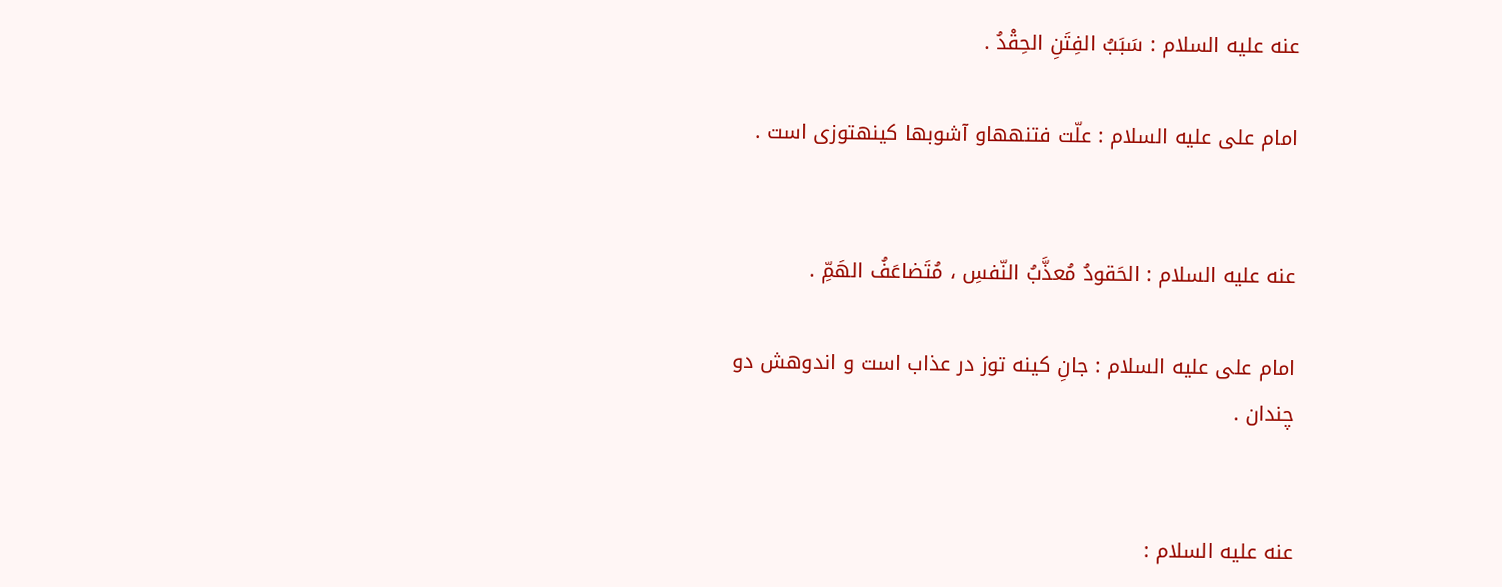عنه عليه السلام : سَبَبُ الفِتَنِ الحِقْدُ .

امام على عليه السلام : علّت فتنههاو آشوبها كينهتوزى است .


عنه عليه السلام : الحَقودُ مُعذَّبُ النّفسِ ، مُتَضاعَفُ الهَمِّ .

امام على عليه السلام : جانِ كينه توز در عذاب است و اندوهش دو چندان .


عنه عليه السلام :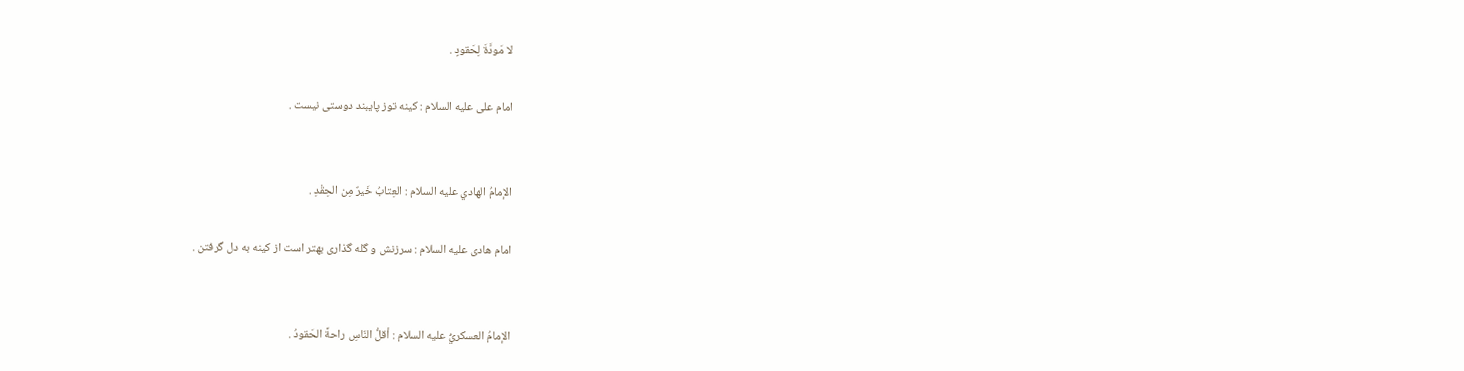لا مَودَّةَ لِحَقودٍ .

امام على عليه السلام : كينه توز پايبند دوستى نيست .


الإمامُ الهادي عليه السلام : العِتابُ خَيرٌ مِن الحِقْدِ .

امام هادى عليه السلام : سرزنش و گله گذارى بهتر است از كينه به دل گرفتن .


الإمامُ العسكريُّ عليه السلام : أقلُّ النّاسِ راحةً الحَقودُ .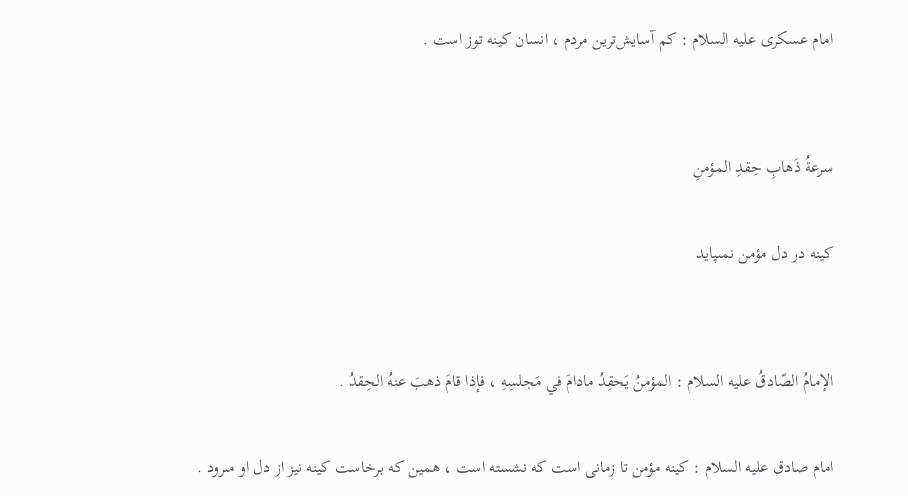امام عسكرى عليه السلام : كم آسايش‌ترين مردم ، انسان كينه توز است .


سرعةُ ذَهابِ حِقدِ المؤمنِ

كينه در دل مؤمن نمىپايد


الإمامُ الصّادقُ عليه السلام : المؤمنُ يَحقِدُ مادامَ في مَجلسِهِ ، فإذا قامَ ذهبَ عنهُ الحِقدُ .

امام صادق عليه السلام : كينه مؤمن تا زمانى است كه نشسته است ، همين كه برخاست كينه نيز از دل او مىرود .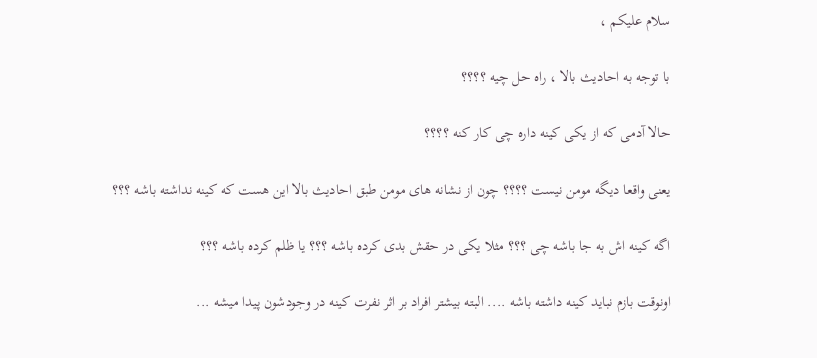سلام علیکم ،

با توجه به احادیث بالا ، راه حل چیه ؟؟؟؟

حالا آدمی که از یکی کینه داره چی کار کنه ؟؟؟؟

یعنی واقعا دیگه مومن نیست ؟؟؟؟ چون از نشانه های مومن طبق احادیث بالا این هست که کینه نداشته باشه ؟؟؟

اگه کینه اش به جا باشه چی ؟؟؟ مثلا یکی در حقش بدی کرده باشه ؟؟؟ یا ظلم کرده باشه ؟؟؟

اونوقت بازم نباید کینه داشته باشه .... البته بیشتر افراد بر اثر نفرت کینه در وجودشون پیدا میشه ...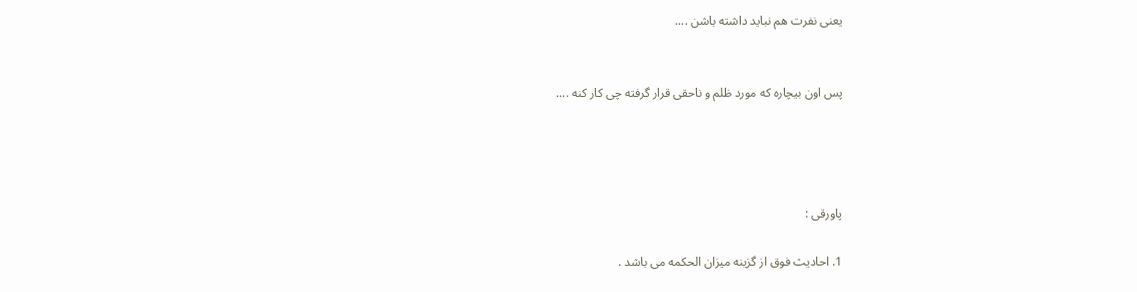یعنی نفرت هم نباید داشته باشن ....


پس اون بیچاره که مورد ظلم و ناحقی قرار گرفته چی کار کنه ....




پاورقی :

1. احادیث فوق از گزینه میزان الحکمه می باشد .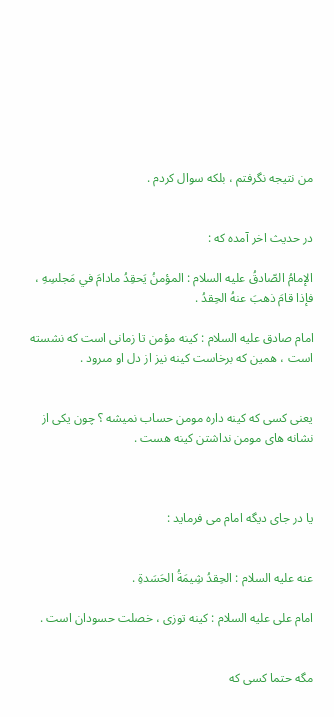من نتیجه نگرفتم ، بلکه سوال کردم .


در حدیث اخر آمده که :

الإمامُ الصّادقُ عليه السلام : المؤمنُ يَحقِدُ مادامَ في مَجلسِهِ ، فإذا قامَ ذهبَ عنهُ الحِقدُ .

امام صادق عليه السلام : كينه مؤمن تا زمانى است كه نشسته است ، همين كه برخاست كينه نيز از دل او مىرود .


یعنی کسی که کینه داره مومن حساب نمیشه ؟ چون یکی از نشانه های مومن نداشتن کینه هست .



یا در جای دیگه امام می فرماید :


عنه عليه السلام : الحِقدُ شِيمَةُ الحَسَدةِ .

امام على عليه السلام : كينه توزى ، خصلت حسودان است .


مگه حتما کسی که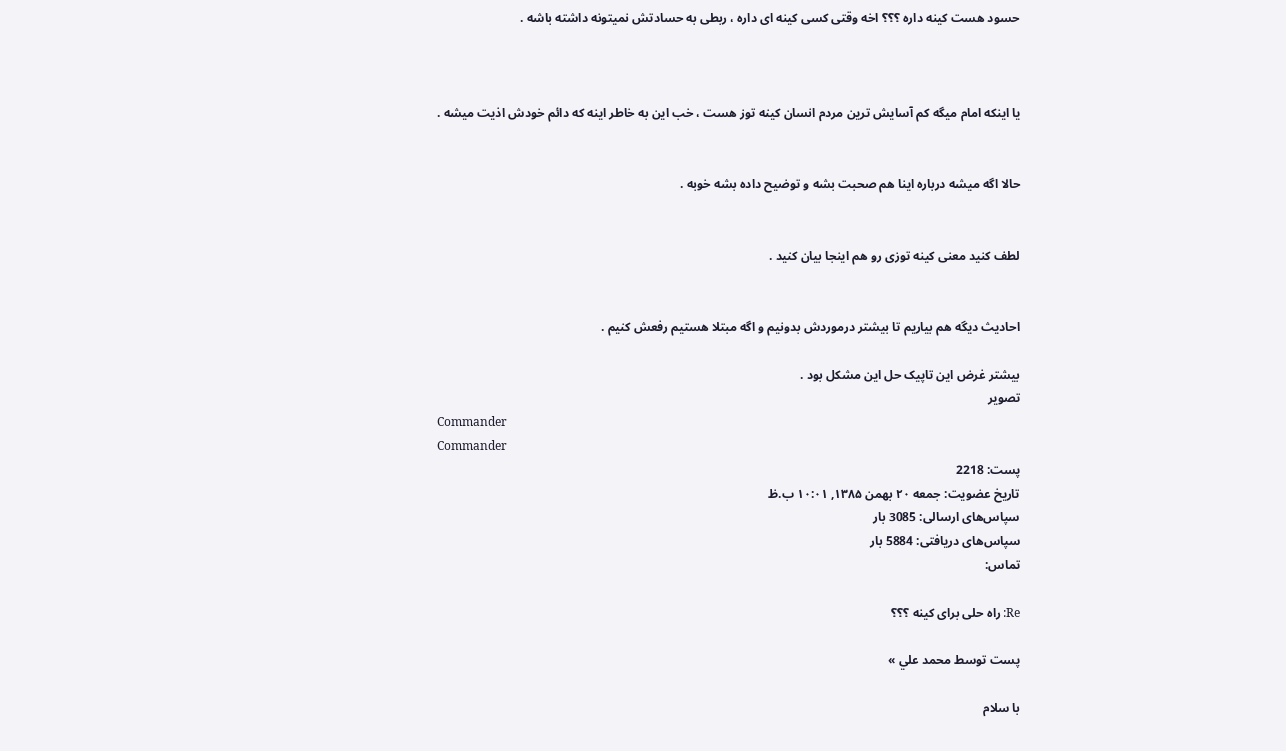حسود هست کینه داره ؟؟؟ اخه وقتی کسی کینه ای داره ، ربطی به حسادتش نمیتونه داشته باشه .



یا اینکه امام میگه کم آسایش ترین مردم انسان کینه توز هست ، خب این به خاطر اینه که دائم خودش اذیت میشه .


حالا اگه میشه درباره اینا هم صحبت بشه و توضیح داده بشه خوبه .


لطف کنید معنی کینه توزی رو هم اینجا بیان کنید .


احادیث دیگه هم بیاریم تا بیشتر درموردش بدونیم و اگه مبتلا هستیم رفعش کنیم .

بیشتر غرض این تاپیک حل این مشکل بود .
تصویر
Commander
Commander
پست: 2218
تاریخ عضویت: جمعه ۲۰ بهمن ۱۳۸۵, ۱۰:۰۱ ب.ظ
سپاس‌های ارسالی: 3085 بار
سپاس‌های دریافتی: 5884 بار
تماس:

Re: راه حلی برای کینه ؟؟؟

پست توسط محمد علي »

با سلام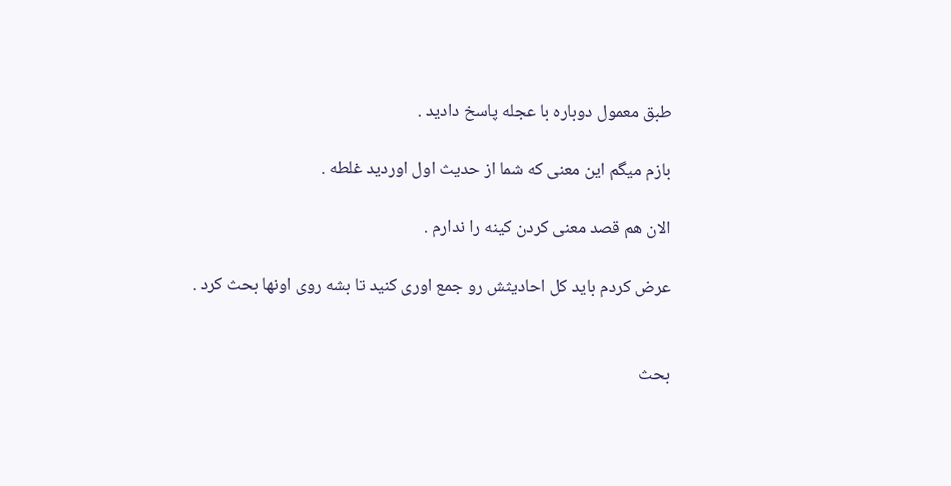طبق معمول دوباره با عجله پاسخ دادید .

بازم میگم این معنی که شما از حدیث اول اوردید غلطه .

الان هم قصد معنی کردن کینه را ندارم .

عرض کردم باید کل احادیثش رو جمع اوری کنید تا بشه روی اونها بحث کرد .


بحث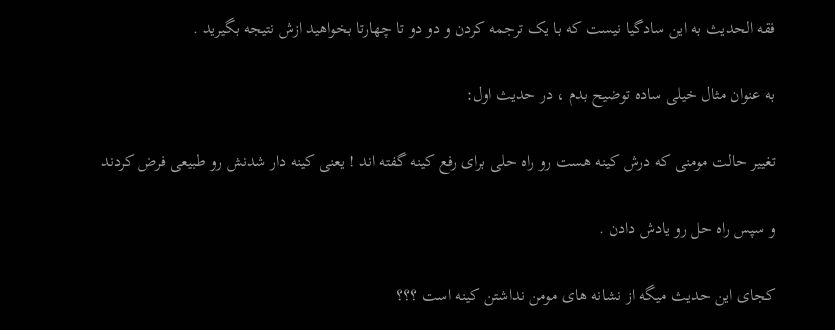فقه الحدیث به این سادگیا نیست که با یک ترجمه کردن و دو دو تا چهارتا بخواهید ازش نتیجه بگیرید .

به عنوان مثال خیلی ساده توضیح بدم ، در حدیث اول:

تغییر حالت مومنی که درش کینه هست رو راه حلی برای رفع کینه گفته اند ! یعنی کینه دار شدنش رو طبیعی فرض کردند

و سپس راه حل رو یادش دادن .

کجای این حدیث میگه از نشانه های مومن نداشتن کینه است ؟؟؟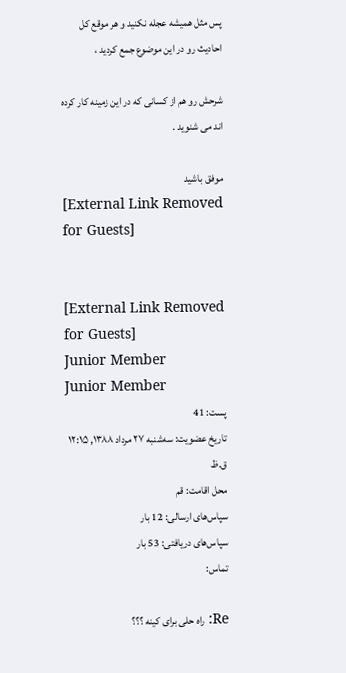پس مثل همیشه عجله نکنید و هر موقع کل احادیث رو در این موضوع جمع کردید ،

شرحش رو هم از کسانی که در این زمینه کار کرده اند می شنوید .

موفق باشید
[External Link Removed for Guests]


[External Link Removed for Guests]
Junior Member
Junior Member
پست: 41
تاریخ عضویت: سه‌شنبه ۲۷ مرداد ۱۳۸۸, ۱۲:۱۵ ق.ظ
محل اقامت: قم
سپاس‌های ارسالی: 12 بار
سپاس‌های دریافتی: 53 بار
تماس:

Re: راه حلی برای کینه ؟؟؟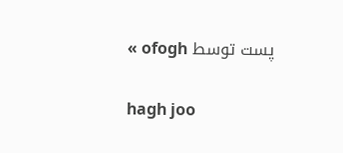پست توسط ofogh »

hagh joo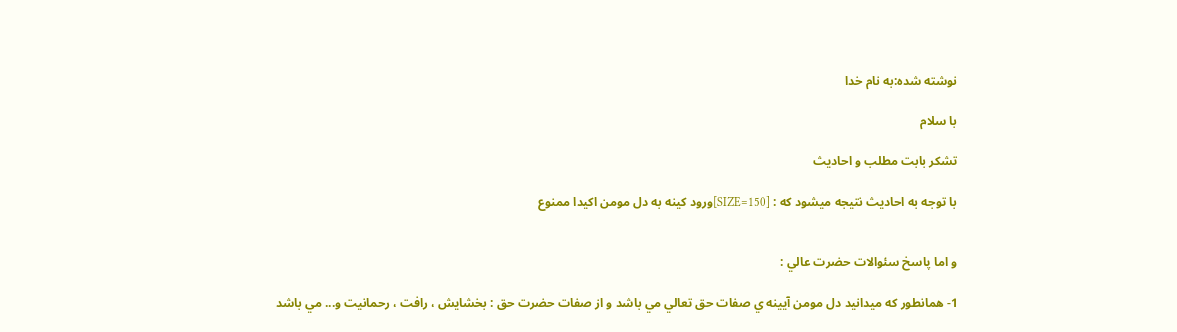نوشته شده:به نام خدا

با سلام

تشكر بابت مطلب و احاديث

با توجه به احاديث نتيجه ميشود كه : [SIZE=150]ورود كينه به دل مومن اكيدا ممنوع


و اما پاسخ سئوالات حضرت عالي :

1- همانطور كه ميدانيد دل مومن آيينه ي صفات حق تعالي مي باشد و از صفات حضرت حق : بخشايش ، رافت ، رحمانيت و... مي باشد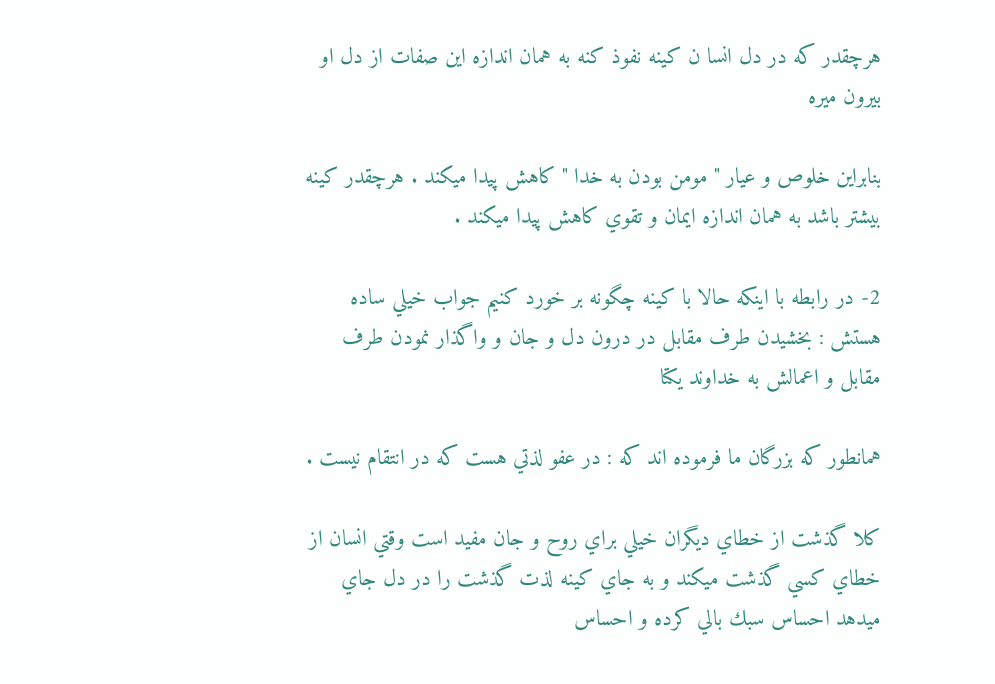هرچقدر كه در دل انسا ن كينه نفوذ كنه به همان اندازه اين صفات از دل او بيرون ميره

بنابراين خلوص و عيار " مومن بودن به خدا " كاهش پيدا ميكند . هرچقدر كينه بيشتر باشد به همان اندازه ايمان و تقوي كاهش پيدا ميكند .

2- در رابطه با اينكه حالا با كينه چگونه بر خورد كنيم جواب خيلي ساده هستش : بخشيدن طرف مقابل در درون دل و جان و واگذار نمودن طرف مقابل و اعمالش به خداوند يكتا

همانطور كه بزرگان ما فرموده اند كه : در عفو لذتي هست كه در انتقام نيست .

كلا گذشت از خطاي ديگران خيلي براي روح و جان مفيد است وقتي انسان از خطاي كسي گذشت ميكند و به جاي كينه لذت گذشت را در دل جاي ميدهد احساس سبك بالي كرده و احساس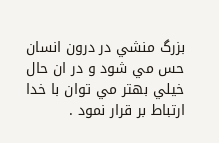بزرگ منشي در درون انسان حس مي شود و در ان حال خيلي بهتر مي توان با خدا ارتباط بر قرار نمود .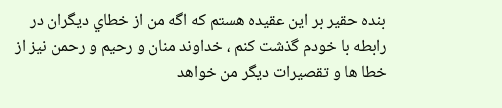بنده حقير بر اين عقيده هستم كه اگه من از خطاي ديگران در رابطه با خودم گذشت كنم ، خداوند منان و رحيم و رحمن نيز از خطا ها و تقصيرات ديگر من خواهد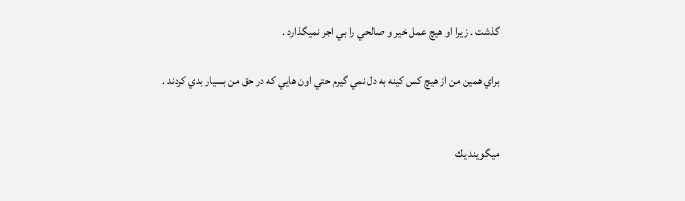گذشت . زيرا او هيچ عمل خير و صالحي را بي اجر نميگذارد .

براي همين من از هيچ كس كينه به دل نمي گيرم حتي اون هايي كه در حق من بسيار بدي كردند .


ميگويند يك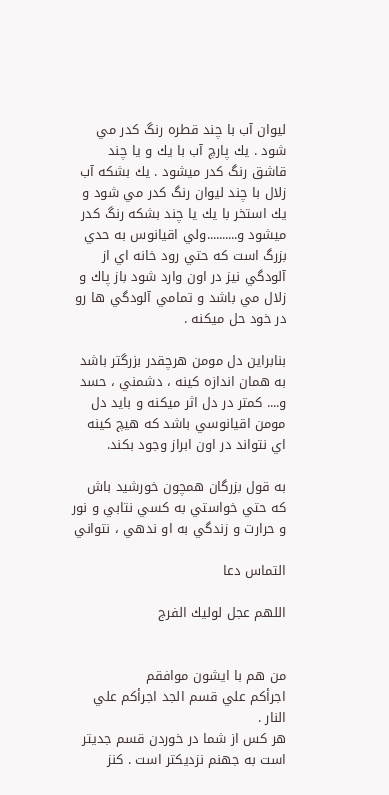ليوان آب با چند قطره رنگ كدر مي شود . يك پارچ آب با يك و يا چند قاشق رنگ كدر ميشود . يك بشكه آب زلال با چند ليوان رنگ كدر مي شود و يك استخر با يك يا چند بشكه رنگ كدر ميشود و..........ولي اقيانوس به حدي بزرگ است كه حتي رود خانه اي از آلودگي نيز در اون وارد شود باز پاك و زلال مي باشد و تمامي آلودگي ها رو در خود حل ميكنه .

بنابراين دل مومن هرچقدر بزرگتر باشد به همان اندازه كينه ، دشمني ، حسد و.... كمتر در دل اثر ميكنه و بايد دل مومن اقيانوسي باشد كه هيچ كينه اي نتواند در اون ابراز وجود بكند.

به قول بزرگان همچون خورشيد باش كه حتي خواستي به كسي نتابي و نور و حرارت و زندگي به او ندهي ، نتواني

التماس دعا

اللهم عجل لوليك الفرج


من هم با ایشون موافقم
اجرأكم علي قسم الجد اجرأكم علي النار .
هر كس از شما در خوردن قسم جديتر است به جهنم نزديكتر است . كنز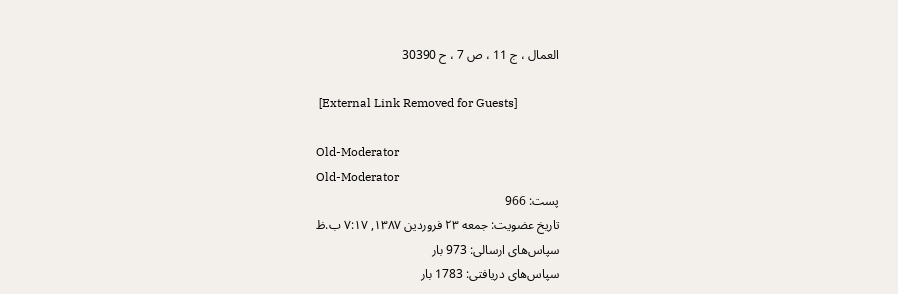العمال ، ج 11 ، ص 7 ، ح 30390

 [External Link Removed for Guests]

Old-Moderator
Old-Moderator
پست: 966
تاریخ عضویت: جمعه ۲۳ فروردین ۱۳۸۷, ۷:۱۷ ب.ظ
سپاس‌های ارسالی: 973 بار
سپاس‌های دریافتی: 1783 بار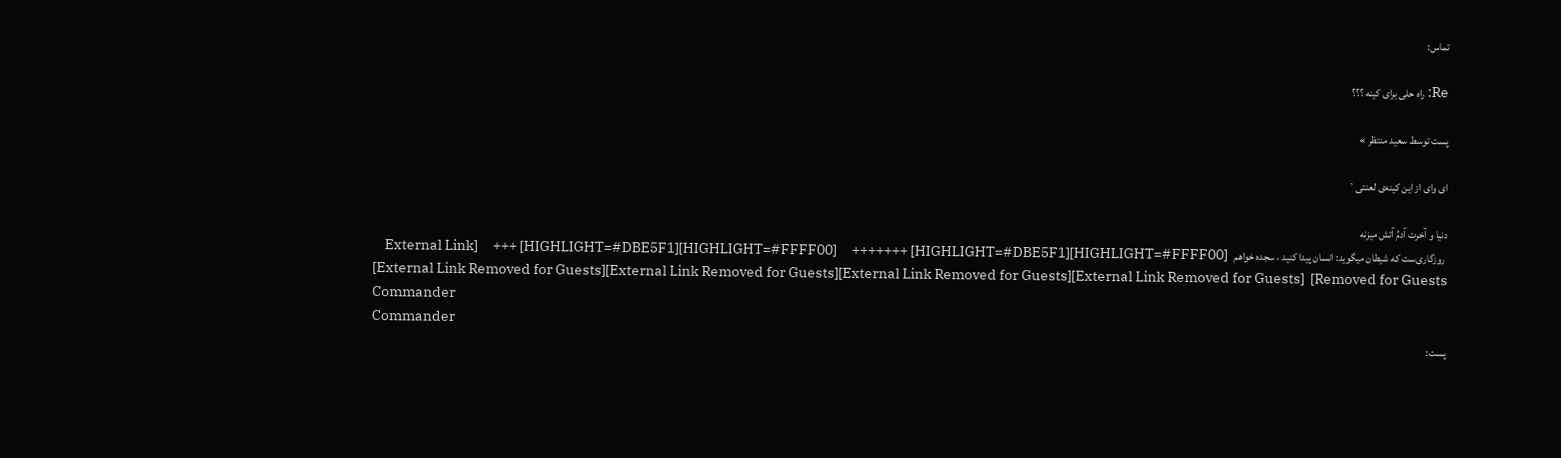تماس:

Re: راه حلی برای کینه ؟؟؟

پست توسط سعید منتظر »

ای وای از این کینه‌ی لعنتی ٬

دنیا و آخرت آدمُ‌ آتش میزنه
 روزگاری‌ست که شیطان میگوید: انسان پیدا کنید ، سجده خواهم   [HIGHLIGHT=#FFFF00][HIGHLIGHT=#DBE5F1] +++++++     [HIGHLIGHT=#FFFF00][HIGHLIGHT=#DBE5F1] +++     [External Link Removed for Guests]  [External Link Removed for Guests][External Link Removed for Guests][External Link Removed for Guests][External Link Removed for Guests]
Commander
Commander
پست: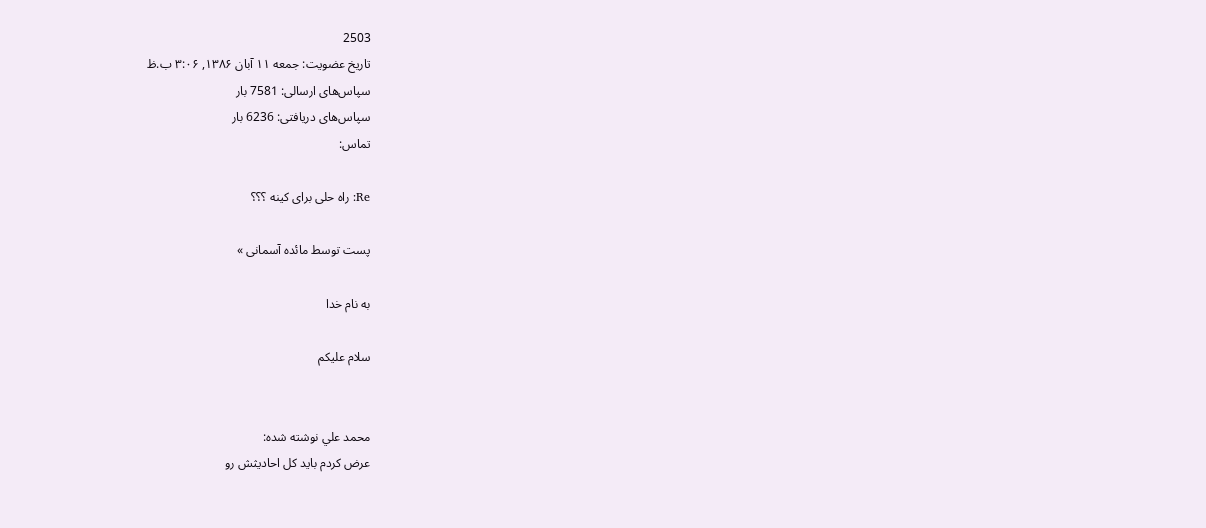2503
تاریخ عضویت: جمعه ۱۱ آبان ۱۳۸۶, ۳:۰۶ ب.ظ
سپاس‌های ارسالی: 7581 بار
سپاس‌های دریافتی: 6236 بار
تماس:

Re: راه حلی برای کینه ؟؟؟

پست توسط مائده آسمانی »

به نام خدا

سلام علیکم


محمد علي نوشته شده:
عرض کردم باید کل احادیثش رو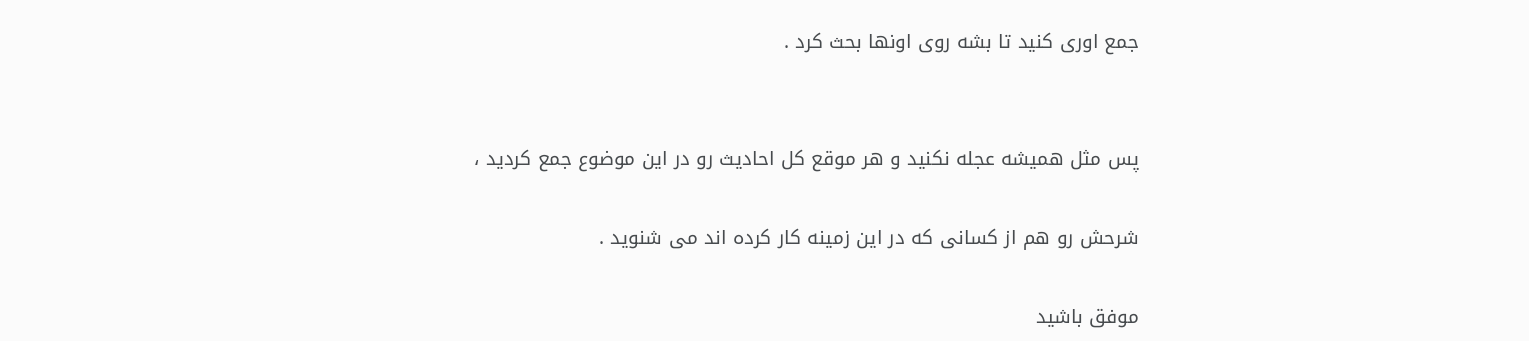جمع اوری کنید تا بشه روی اونها بحث کرد .


پس مثل همیشه عجله نکنید و هر موقع کل احادیث رو در این موضوع جمع کردید ،

شرحش رو هم از کسانی که در این زمینه کار کرده اند می شنوید .

موفق باشید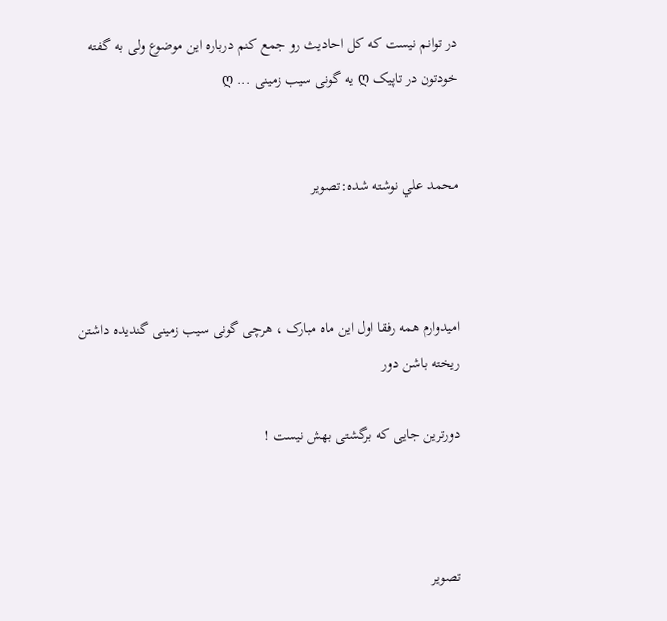در توانم نیست که کل احادیث رو جمع کنم درباره این موضوع ولی به گفته خودتون در تاپیک ღ یه گونی سیب زمینی ... ღ


محمد علي نوشته شده:تصویر



امیدوارم همه رفقا اول این ماه مبارک ، هرچی گونی سیب زمینی گندیده داشتن ریخته باشن دور

دورترین جایی که برگشتی بهش نیست !



تصویر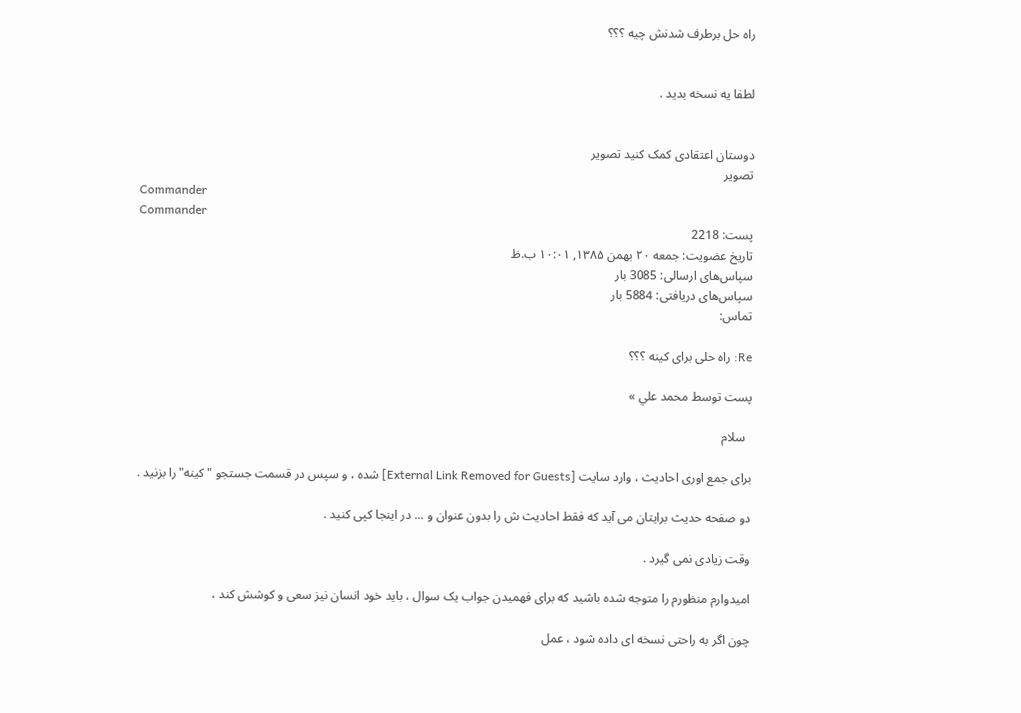راه حل برطرف شدنش چیه ؟؟؟


لطفا یه نسخه بدید .


دوستان اعتقادی کمک کنید تصویر
تصویر
Commander
Commander
پست: 2218
تاریخ عضویت: جمعه ۲۰ بهمن ۱۳۸۵, ۱۰:۰۱ ب.ظ
سپاس‌های ارسالی: 3085 بار
سپاس‌های دریافتی: 5884 بار
تماس:

Re: راه حلی برای کینه ؟؟؟

پست توسط محمد علي »

  سلام

برای جمع اوری احادیث ، وارد سایت [External Link Removed for Guests] شده ، و سپس در قسمت جستجو "کینه" را بزنید .

دو صفحه حدیث برایتان می آید که فقط احادیث ش را بدون عنوان و ... در اینجا کپی کنید .

وقت زیادی نمی گیرد .

امیدوارم منظورم را متوجه شده باشید که برای فهمیدن جواب یک سوال ، باید خود انسان نیز سعی و کوشش کند ،

چون اگر به راحتی نسخه ای داده شود ، عمل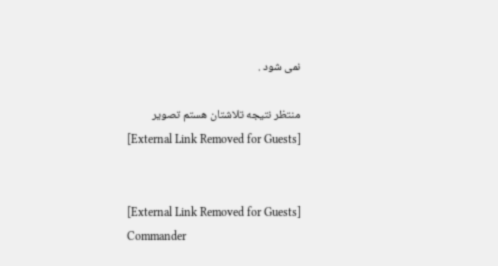نمی شود .

منتظر نتیجه تلاشتان هستم تصویر
[External Link Removed for Guests]


[External Link Removed for Guests]
Commander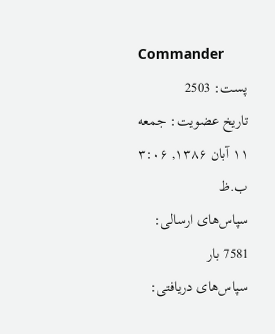Commander
پست: 2503
تاریخ عضویت: جمعه ۱۱ آبان ۱۳۸۶, ۳:۰۶ ب.ظ
سپاس‌های ارسالی: 7581 بار
سپاس‌های دریافتی: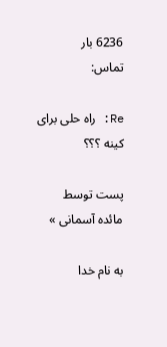6236 بار
تماس:

Re: راه حلی برای کینه ؟؟؟

پست توسط مائده آسمانی »

به نام خدا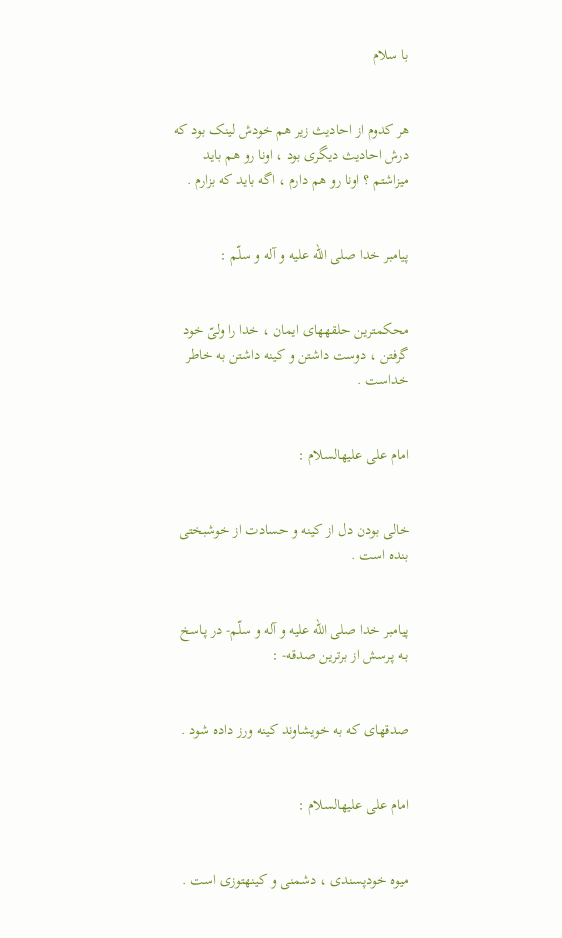با سلام


هر کدوم از احادیث زیر هم خودش لینک بود که درش احادیث دیگری بود ، اونا رو هم باید میزاشتم ؟ اونا رو هم دارم ، اگه باید که بزارم .


پيامبر خدا صلى الله عليه و آله و سلّم :


محكمترين حلقههاى ايمان ، خدا را ولىّ خود گرفتن ، دوست داشتن و كينه داشتن به خاطر خداست .


امام على عليهالسلام :


خالى بودن دل از كينه و حسادت از خوشبختى بنده است .


پيامبر خدا صلى الله عليه و آله و سلّم- در پـاسخ بـه پـرسش از برترين صدقه- :


صدقهاى كه به خويشاوند كينه ورز داده شود .


امام على عليهالسلام :


ميوه خودپسندى ، دشمنى و كينهتوزى است .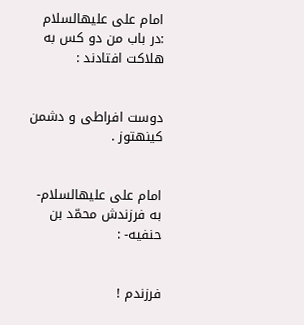امام على عليهالسلام :در باب من دو كس به هلاكت افتادند :


دوست افراطى و دشمن كينهتوز .


امام على عليهالسلام- به فرزندش محمّد بن حنفيه- :


فرزندم !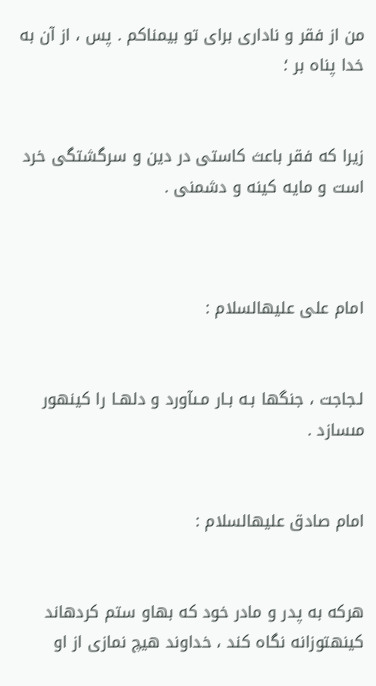من از فقر و نادارى براى تو بيمناكم . پس ، از آن به خدا پناه بر ؛


زيرا كه فقر باعث كاستى در دين و سرگشتگى خرد است و مايه كينه و دشمنى .



امام على عليهالسلام :


لـجاجت ، جنگها بـه بـار مـىآورد و دلهـا را كينهور مىسازد .


امام صادق عليهالسلام :


هركه به پدر و مادر خود كه بهاو ستم كردهاند كينهتوزانه نگاه كند ، خداوند هيچ نمازى از او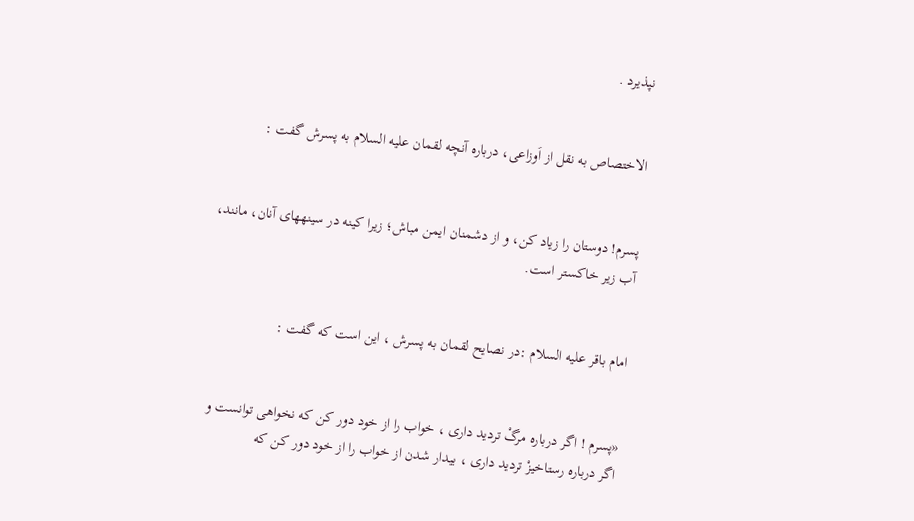نپذيرد .


الاختصاص به نقل از اَوزاعى، درباره آنچه لقمان عليه السلام به پسرش گفت :


پسرم! دوستان را زياد كن، و از دشمنان ايمن مباش؛ زيرا كينه در سينههاى آنان، مانند، آب زير خاكستر است.


امام باقر عليه السلام :در نصايح لقمان به پسرش ، اين است كه گفت :


«پسرم ! اگر درباره مرگْ ترديد دارى ، خواب را از خود دور كن كه نخواهى توانست و اگر درباره رستاخيزْ ترديد دارى ، بيدار شدن از خواب را از خود دور كن كه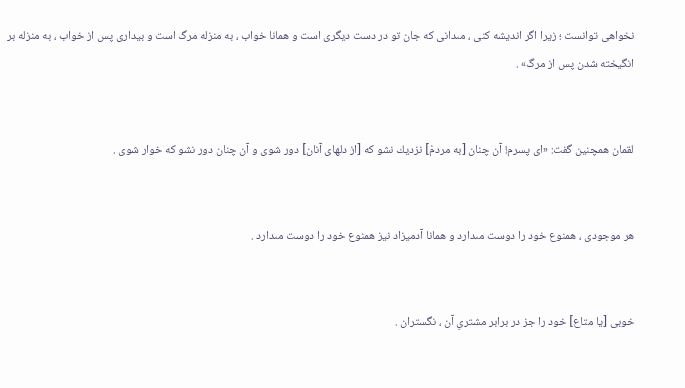نخواهى توانست ؛ زيرا اگر انديشه كنى ، مىدانى كه جان تو در دست ديگرى است و همانا خواب ، به منزله مرگ است و بيدارى پس از خواب ، به منزله بر انگيخته شدن پس از مرگ» .


لقمان همچنين گفت: «اى پسرم! آن چنان [به مردمْ] نزديك نشو كه [از دلهاى آنان] دور شوى و آن چنان دور نشو كه خوار شوى .


هر موجودى ، همنوع خود را دوست مىدارد و همانا آدميزاد نيز همنوع خود را دوست مىدارد .


خوبى [يا متاع] خود را جز در برابر مشترىِ آن ، نگستران .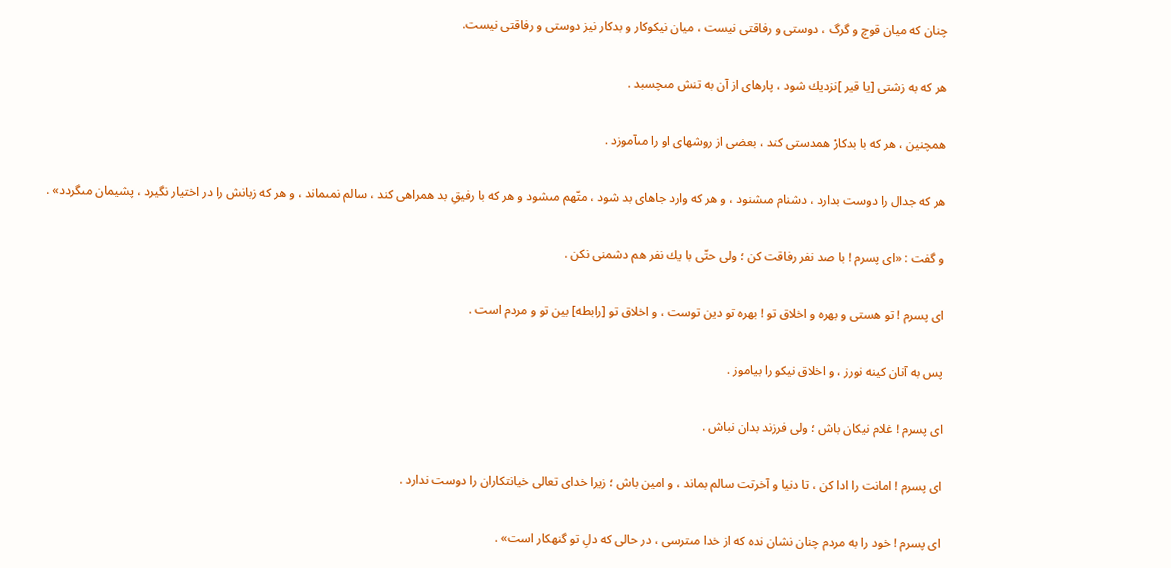چنان كه ميان قوچ و گرگ ، دوستى و رفاقتى نيست ، ميان نيكوكار و بدكار نيز دوستى و رفاقتى نيست.


هر كه به زشتى [يا قير ]نزديك شود ، پارهاى از آن به تنش مىچسبد .


همچنين ، هر كه با بدكارْ همدستى كند ، بعضى از روشهاى او را مىآموزد .


هر كه جدال را دوست بدارد ، دشنام مىشنود ، و هر كه وارد جاهاى بد شود ، متّهم مىشود و هر كه با رفيقِ بد همراهى كند ، سالم نمىماند ، و هر كه زبانش را در اختيار نگيرد ، پشيمان مىگردد» .


و گفت : «اى پسرم ! با صد نفر رفاقت كن ؛ ولى حتّى با يك نفر هم دشمنى نكن .


اى پسرم ! تو هستى و بهره و اخلاق تو ! بهره تو دين توست ، و اخلاق تو [رابطه] بين تو و مردم است .


پس به آنان كينه نورز ، و اخلاق نيكو را بياموز .


اى پسرم ! غلام نيكان باش ؛ ولى فرزند بدان نباش .


اى پسرم ! امانت را ادا كن ، تا دنيا و آخرتت سالم بماند ، و امين باش ؛ زيرا خداى تعالى خيانتكاران را دوست ندارد .


اى پسرم ! خود را به مردم چنان نشان نده كه از خدا مىترسى ، در حالى كه دلِ تو گنهكار است» .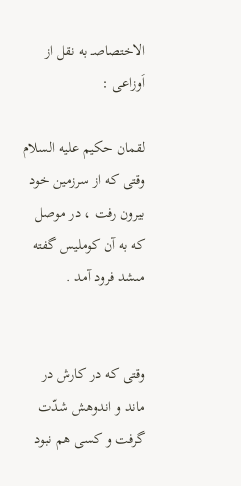الاختصاصـ به نقل از اَوزاعى :

لقمان حكيم عليه السلام وقتى كه از سرزمين خود بيرون رفت ، در موصل كه به آن كومليس گفته مىشد فرود آمد .


وقتى كه در كارش در ماند و اندوهش شدّت گرفت و كسى هم نبود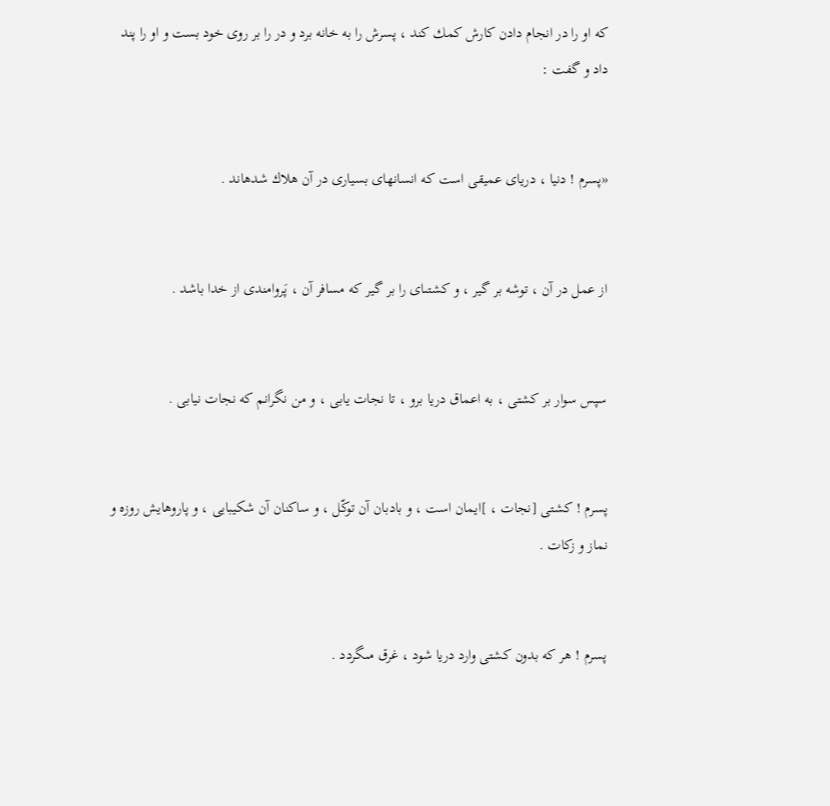كه او را در انجام دادن كارش كمك كند ، پسرش را به خانه برد و در را بر روى خود بست و او را پند داد و گفت :


«پسرم ! دنيا ، درياى عميقى است كه انسانهاى بسيارى در آن هلاك شدهاند .


از عمل در آن ، توشه بر گير ، و كشتىاى را بر گير كه مسافر آن ، پَروامندى از خدا باشد .


سپس سوار بر كشتى ، به اعماق دريا برو ، تا نجات يابى ، و من نگرانم كه نجات نيابى .


پسرم ! كشتى [نجات ، ]ايمان است ، و بادبان آن توكّل ، و ساكنان آن شكيبايى ، و پاروهايش روزه و نماز و زكات .


پسرم ! هر كه بدون كشتى وارد دريا شود ، غرق مىگردد .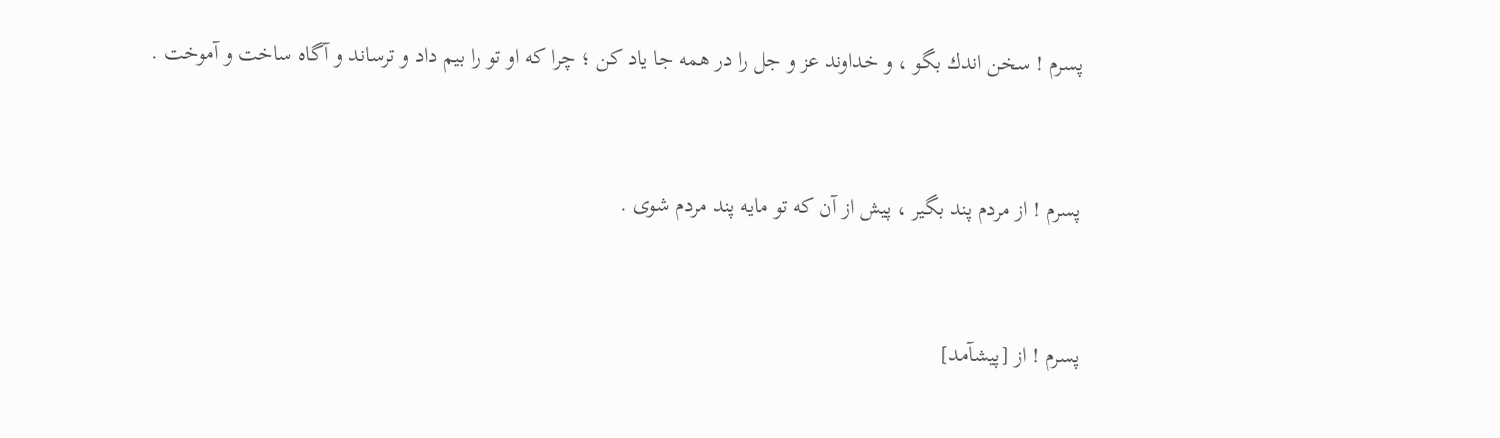پسرم ! سخن اندك بگو ، و خداوند عز و جل را در همه جا ياد كن ؛ چرا كه او تو را بيم داد و ترساند و آگاه ساخت و آموخت .


پسرم ! از مردم پند بگير ، پيش از آن كه تو مايه پند مردم شوى .


پسرم ! از [پيشآمد]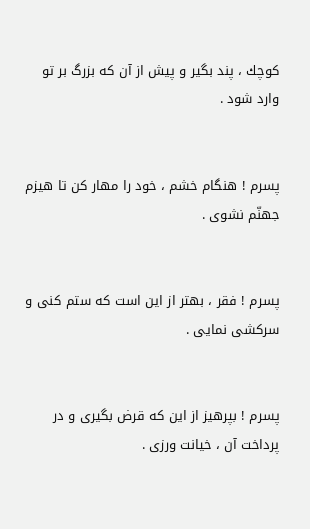كوچك ، پند بگير و پيش از آن كه بزرگ بر تو وارد شود .


پسرم ! هنگام خشم ، خود را مهار كن تا هيزم جهنّم نشوى .


پسرم ! فقر ، بهتر از اين است كه ستم كنى و سركشى نمايى .


پسرم ! بپرهيز از اين كه قرض بگيرى و در پرداخت آن ، خيانت ورزى .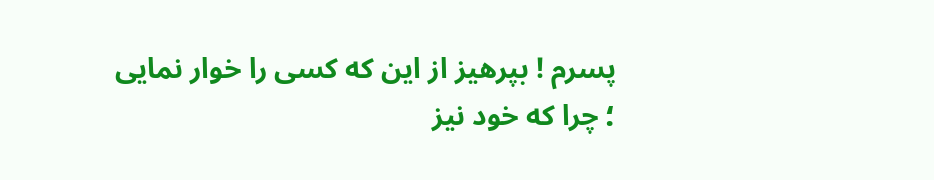پسرم ! بپرهيز از اين كه كسى را خوار نمايى ؛ چرا كه خود نيز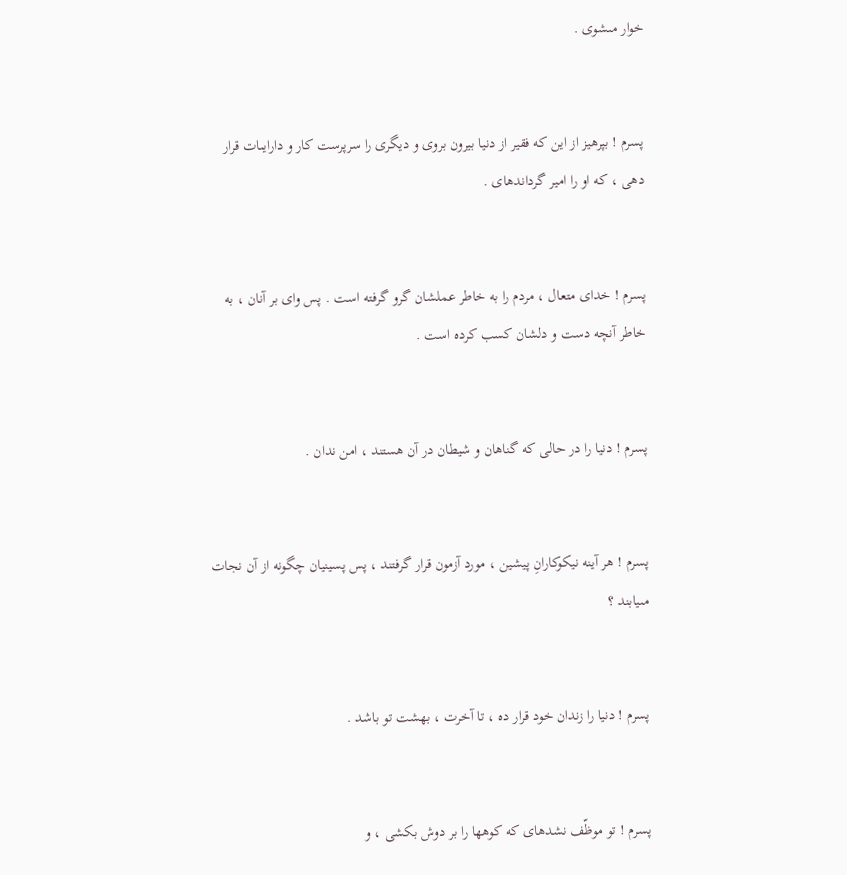خوار مىشوى .


پسرم ! بپرهيز از اين كه فقير از دنيا بيرون بروى و ديگرى را سرپرست كار و دارايىات قرار دهى ، كه او را امير گرداندهاى .


پسرم ! خداى متعال ، مردم را به خاطر عملشان گرو گرفته است . پس واى بر آنان ، به خاطر آنچه دست و دلشان كسب كرده است .


پسرم ! دنيا را در حالى كه گناهان و شيطان در آن هستند ، امن ندان .


پسرم ! هر آينه نيكوكارانِ پيشين ، مورد آزمون قرار گرفتند ، پس پسينيان چگونه از آن نجات مىيابند ؟


پسرم ! دنيا را زندان خود قرار ده ، تا آخرت ، بهشت تو باشد .


پسرم ! تو موظّف نشدهاى كه كوهها را بر دوش بكشى ، و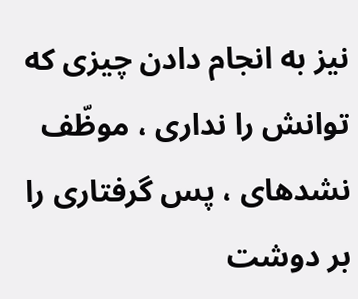نيز به انجام دادن چيزى كه توانش را ندارى ، موظّف نشدهاى ، پس گرفتارى را بر دوشت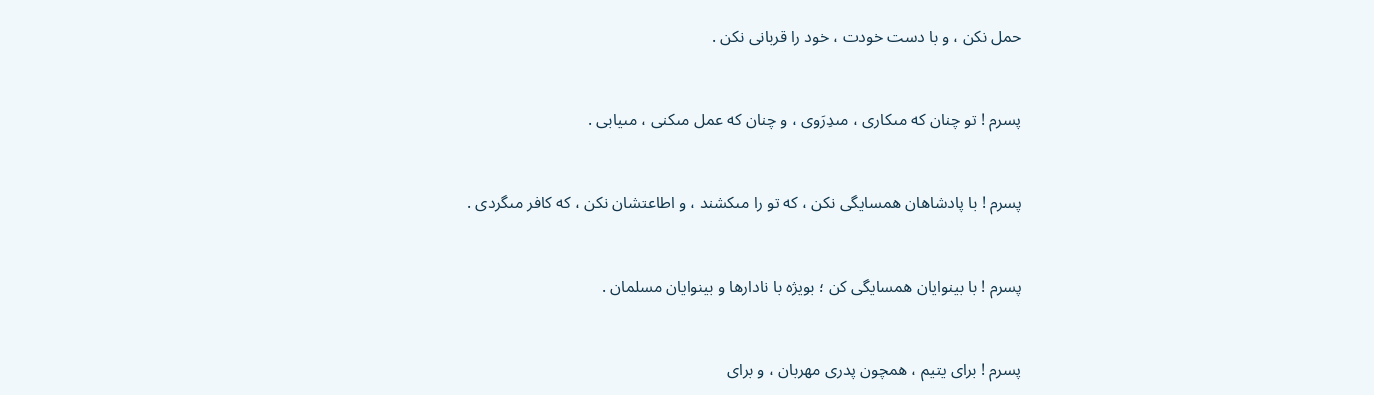حمل نكن ، و با دست خودت ، خود را قربانى نكن .


پسرم ! تو چنان كه مىكارى ، مىدِرَوى ، و چنان كه عمل مىكنى ، مىيابى .


پسرم ! با پادشاهان همسايگى نكن ، كه تو را مىكشند ، و اطاعتشان نكن ، كه كافر مىگردى .


پسرم ! با بينوايان همسايگى كن ؛ بويژه با نادارها و بينوايان مسلمان .


پسرم ! براى يتيم ، همچون پدرى مهربان ، و براى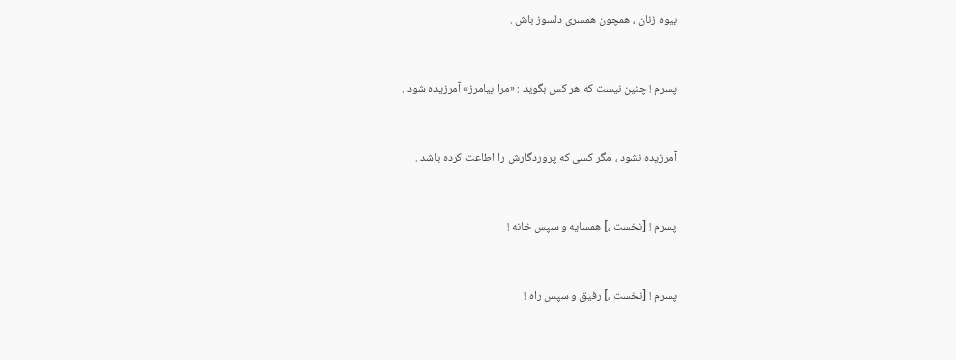بيوه زنان ، همچون همسرى دلسوز باش .


پسرم ! چنين نيست كه هر كس بگويد : «مرا بيامرز» آمرزيده شود .


آمرزيده نشود ، مگر كسى كه پروردگارش را اطاعت كرده باشد .


پسرم ! [نخست ،] همسايه و سپس خانه !


پسرم ! [نخست ،] رفيق و سپس راه !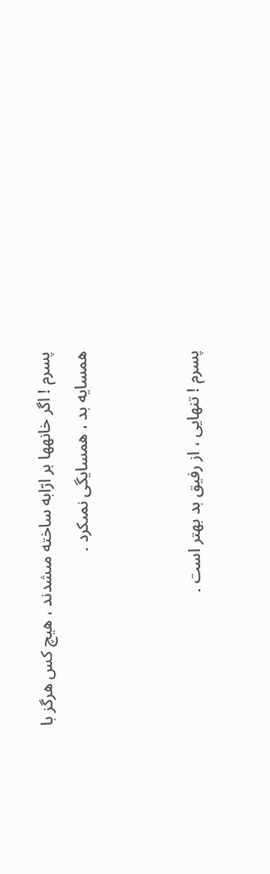پسرم ! اگر خانهها بر ارّابه ساخته مىشدند ، هيچ كس هرگز با همسايه بد ، همسايگى نمىكرد .


پسرم ! تنهايى ، از رفيق بد بهتر است .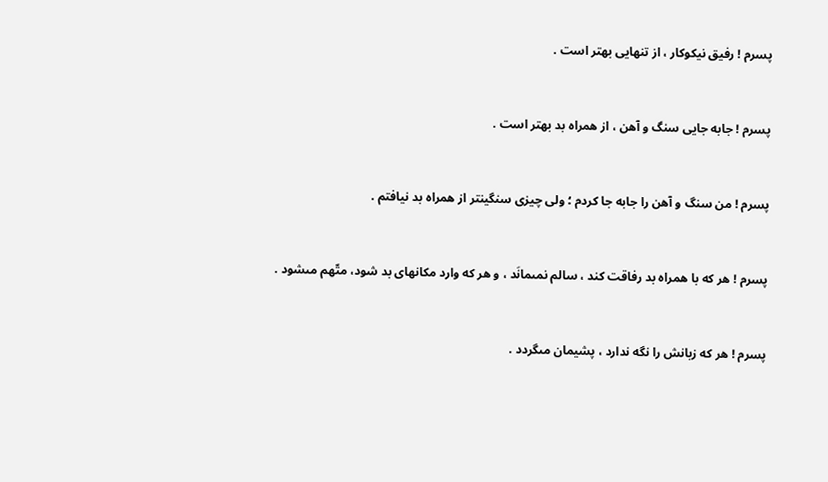پسرم ! رفيق نيكوكار ، از تنهايى بهتر است .


پسرم ! جابه جايى سنگ و آهن ، از همراه بد بهتر است .


پسرم ! من سنگ و آهن را جابه جا كردم ؛ ولى چيزى سنگينتر از همراه بد نيافتم .


پسرم ! هر كه با همراه بد رفاقت كند ، سالم نمىمانَد ، و هر كه وارد مكانهاى بد شود، متّهم مىشود .


پسرم ! هر كه زبانش را نگه ندارد ، پشيمان مىگردد .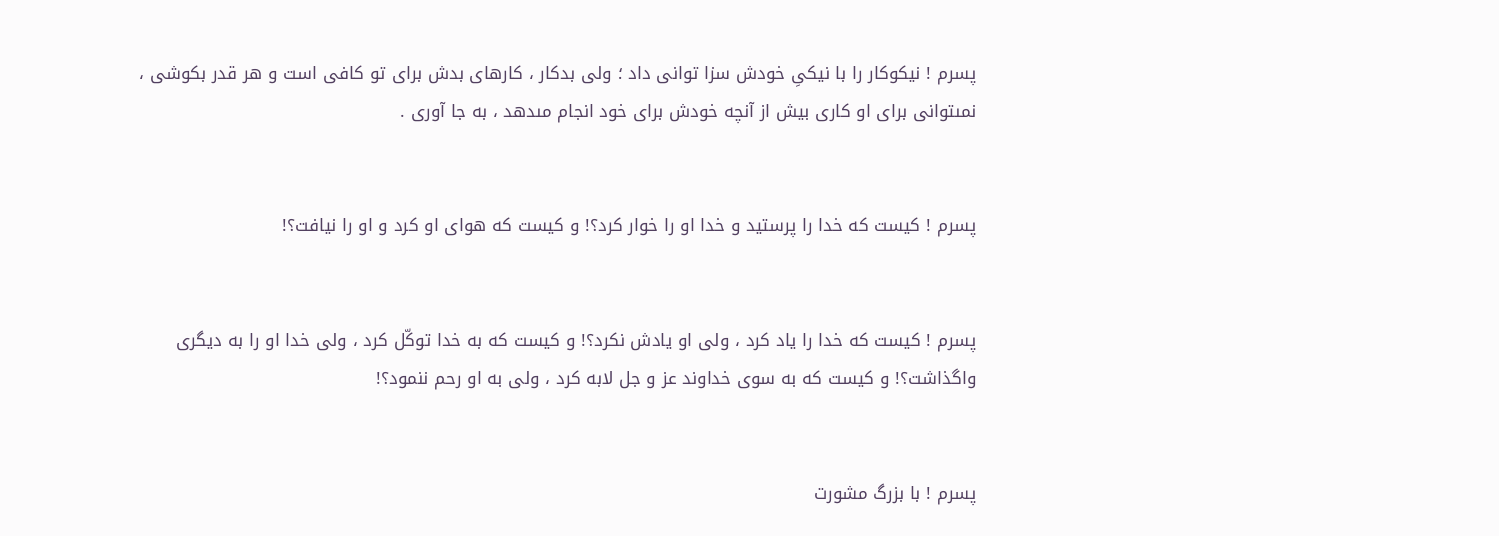پسرم ! نيكوكار را با نيكىِ خودش سزا توانى داد ؛ ولى بدكار ، كارهاى بدش براى تو كافى است و هر قدر بكوشى ، نمىتوانى براى او كارى بيش از آنچه خودش براى خود انجام مىدهد ، به جا آورى .


پسرم ! كيست كه خدا را پرستيد و خدا او را خوار كرد؟! و كيست كه هواى او كرد و او را نيافت؟!


پسرم ! كيست كه خدا را ياد كرد ، ولى او يادش نكرد؟! و كيست كه به خدا توكّل كرد ، ولى خدا او را به ديگرى واگذاشت؟! و كيست كه به سوى خداوند عز و جل لابه كرد ، ولى به او رحم ننمود؟!


پسرم ! با بزرگ مشورت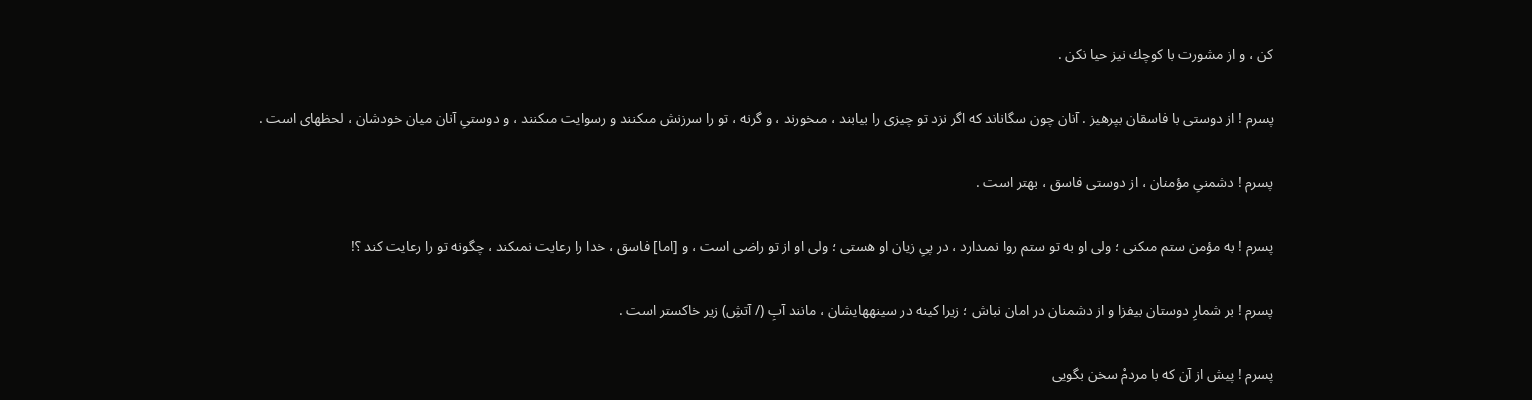كن ، و از مشورت با كوچك نيز حيا نكن .


پسرم ! از دوستى با فاسقان بپرهيز . آنان چون سگاناند كه اگر نزد تو چيزى را بيابند ، مىخورند ، و گرنه ، تو را سرزنش مىكنند و رسوايت مىكنند ، و دوستىِ آنان ميان خودشان ، لحظهاى است .


پسرم ! دشمنىِ مؤمنان ، از دوستى فاسق ، بهتر است .


پسرم ! به مؤمن ستم مىكنى ؛ ولى او به تو ستم روا نمىدارد ، در پىِ زيان او هستى ؛ ولى او از تو راضى است ، و [اما] فاسق ، خدا را رعايت نمىكند ، چگونه تو را رعايت كند ؟!


پسرم ! بر شمارِ دوستان بيفزا و از دشمنان در امان نباش ؛ زيرا كينه در سينههايشان ، مانند آبِ (/ آتشِ) زير خاكستر است .


پسرم ! پيش از آن كه با مردمْ سخن بگويى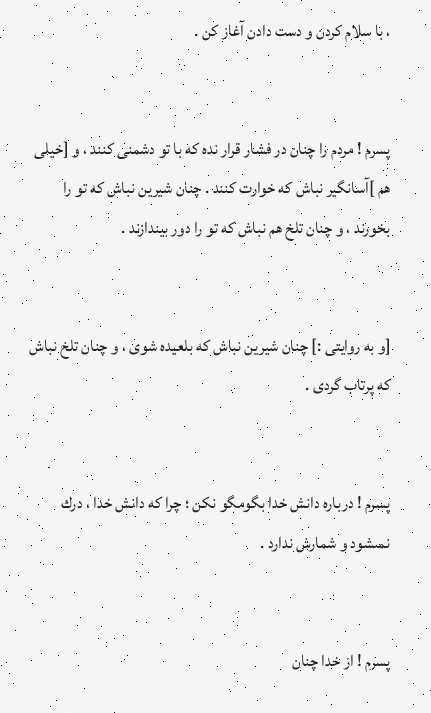، با سلام كردن و دست دادن آغاز كن .


پسرم ! مردم را چنان در فشار قرار نده كه با تو دشمنى كنند ، و [خيلى هم ]آسانگير نباش كه خوارت كنند . چنان شيرين نباش كه تو را بخورند ، و چنان تلخ هم نباش كه تو را دور بيندازند .


[و به روايتى :] چنان شيرين نباش كه بلعيده شوى ، و چنان تلخ نباش كه پرتاب گردى .


پسرم ! درباره دانش خدا بگومگو نكن ؛ چرا كه دانش خدا ، درك نمىشود و شمارش ندارد .


پسرم ! از خدا چنان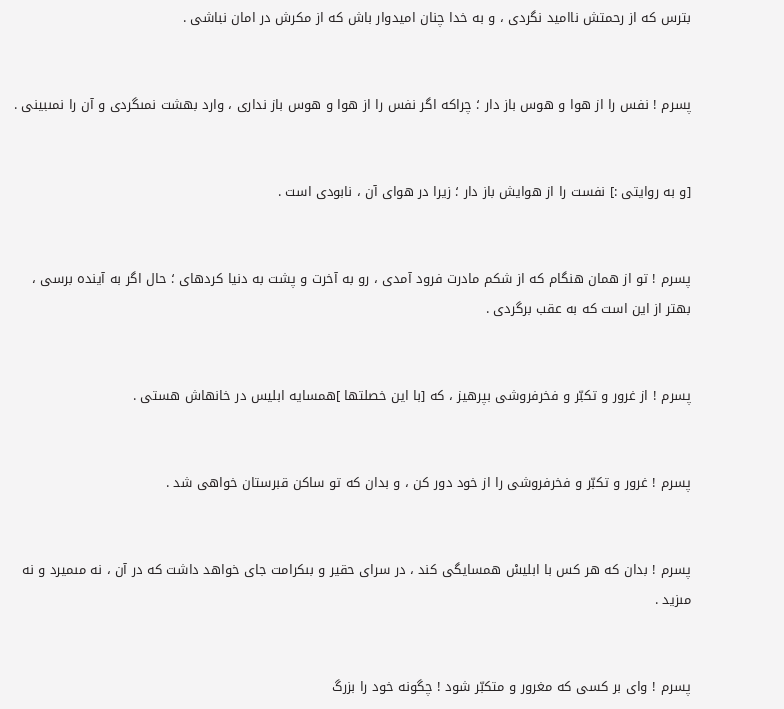بترس كه از رحمتش نااميد نگردى ، و به خدا چنان اميدوار باش كه از مكرش در امان نباشى .


پسرم ! نفس را از هوا و هوس باز دار ؛ چراكه اگر نفس را از هوا و هوس باز ندارى ، وارد بهشت نمىگردى و آن را نمىبينى .


[و به روايتى :] نفست را از هوايش باز دار ؛ زيرا در هواى آن ، نابودى است .


پسرم ! تو از همان هنگام كه از شكم مادرت فرود آمدى ، رو به آخرت و پشت به دنيا كردهاى ؛ حال اگر به آينده برسى ، بهتر از اين است كه به عقب برگردى .


پسرم ! از غرور و تكبّر و فخرفروشى بپرهيز ، كه [با اين خصلتها ]همسايه ابليس در خانهاش هستى .


پسرم ! غرور و تكبّر و فخرفروشى را از خود دور كن ، و بدان كه تو ساكن قبرستان خواهى شد .


پسرم ! بدان كه هر كس با ابليسْ همسايگى كند ، در سراى حقير و بىكرامت جاى خواهد داشت كه در آن ، نه مىميرد و نه مىزيد .


پسرم ! واى بر كسى كه مغرور و متكبّر شود ! چگونه خود را بزرگ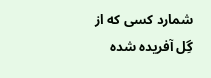شمارد كسى كه از گِل آفريده شده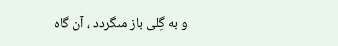و به گِلى باز مىگردد ، آن گاه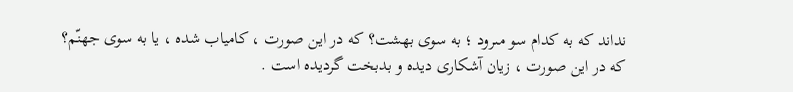نداند كه به كدام سو مىرود ؛ به سوى بهشت؟ كه در اين صورت ، كامياب شده ، يا به سوى جهنّم؟ كه در اين صورت ، زيان آشكارى ديده و بدبخت گرديده است .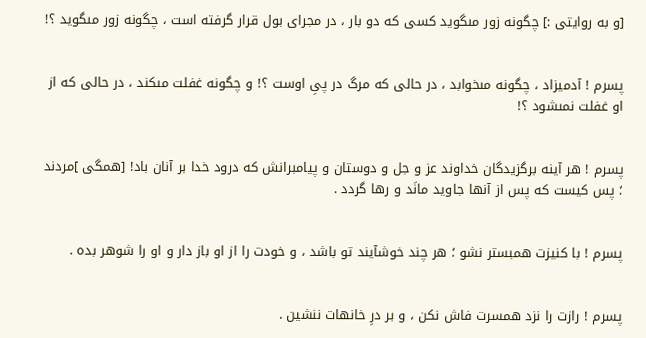[و به روايتى :] چگونه زور مىگويد كسى كه دو بار ، در مجراى بول قرار گرفته است ، چگونه زور مىگويد ؟!


پسرم ! آدميزاد ، چگونه مىخوابد ، در حالى كه مرگ در پىِ اوست ؟! و چگونه غفلت مىكند ، در حالى كه از او غفلت نمىشود ؟!


پسرم ! هر آينه برگزيدگان خداوند عز و جل و دوستان و پيامبرانش كه درود خدا بر آنان باد! [همگى ]مردند ؛ پس كيست كه پس از آنها جاويد مانَد و رها گردد .


پسرم ! با كنيزت همبستر نشو ؛ هر چند خوشآيند تو باشد ، و خودت را از او باز دار و او را شوهر بده .


پسرم ! رازت را نزد همسرت فاش نكن ، و بر درِ خانهات ننشين .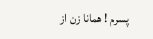پسرم ! همانا زن از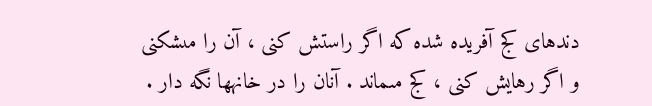دندهاى كج آفريده شده كه اگر راستش كنى ، آن را مىشكنى و اگر رهايش كنى ، كج مىماند . آنان را در خانهها نگه دار .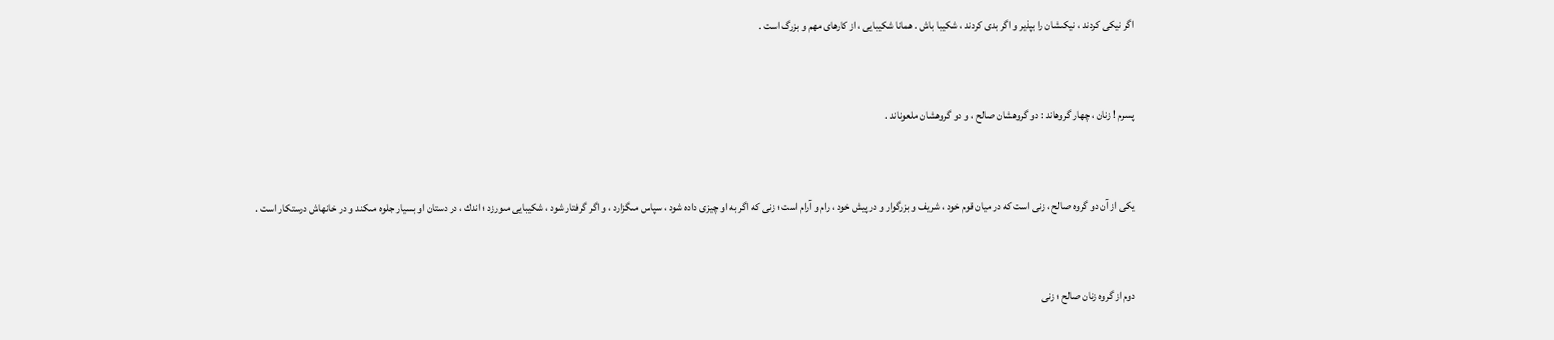اگر نيكى كردند ، نيكىشان را بپذير و اگر بدى كردند ، شكيبا باش . همانا شكيبايى ، از كارهاى مهم و بزرگ است .


پسرم ! زنان ، چهار گروهاند : دو گروهشان صالح ، و دو گروهشان ملعوناند .


يكى از آن دو گروه صالح ، زنى است كه در ميان قوم خود ، شريف و بزرگوار و در پيش خود ، رام و آرام است ؛ زنى كه اگر به او چيزى داده شود ، سپاس مىگزارد ، و اگر گرفتار شود ، شكيبايى مىورزد ؛ اندك ، در دستان او بسيار جلوه مىكند و در خانهاش درستكار است .


دوم از گروه زنان صالح ؛ زنى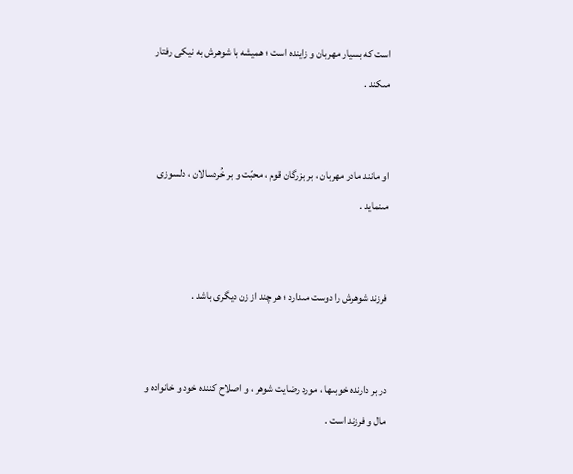است كه بسيار مهربان و زاينده است ؛ هميشه با شوهرش به نيكى رفتار مىكند .


او مانند مادر مهربان ، بر بزرگان قوم ، محبّت و بر خُردسالان ، دلسوزى مىنمايد .


فرزند شوهرش را دوست مىدارد ؛ هر چند از زن ديگرى باشد .


در بر دارنده خوبىها ، مورد رضايت شوهر ، و اصلاح كننده خود و خانواده و مال و فرزند است .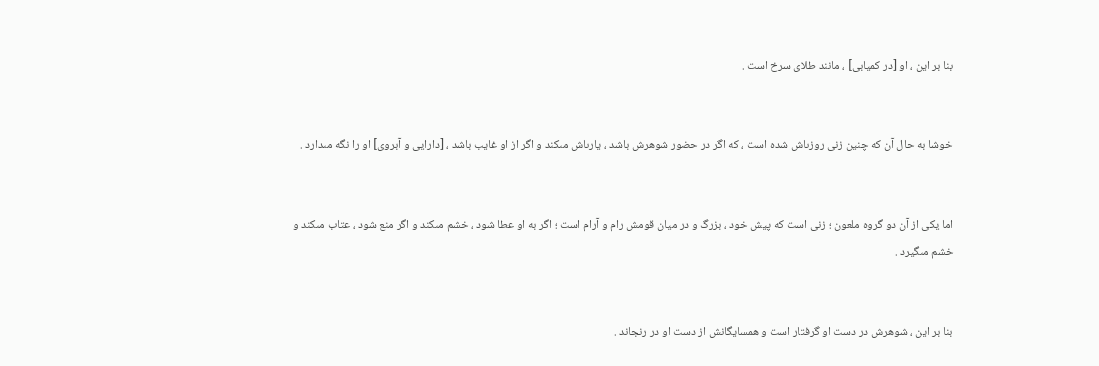بنا بر اين ، او [در كميابى] ، مانند طلاى سرخ است .


خوشا به حال آن كه چنين زنى روزىاش شده است ، كه اگر در حضور شوهرش باشد ، يارىاش مىكند و اگر از او غايب باشد ، [دارايى و آبروى] او را نگه مىدارد .


اما يكى از آن دو گروه ملعون ؛ زنى است كه پيش خود ، بزرگ و در ميان قومش رام و آرام است ؛ اگر به او عطا شود ، خشم مىكند و اگر منع شود ، عتاب مىكند و خشم مىگيرد .


بنا بر اين ، شوهرش در دست او گرفتار است و همسايگانش از دست او در رنجاند .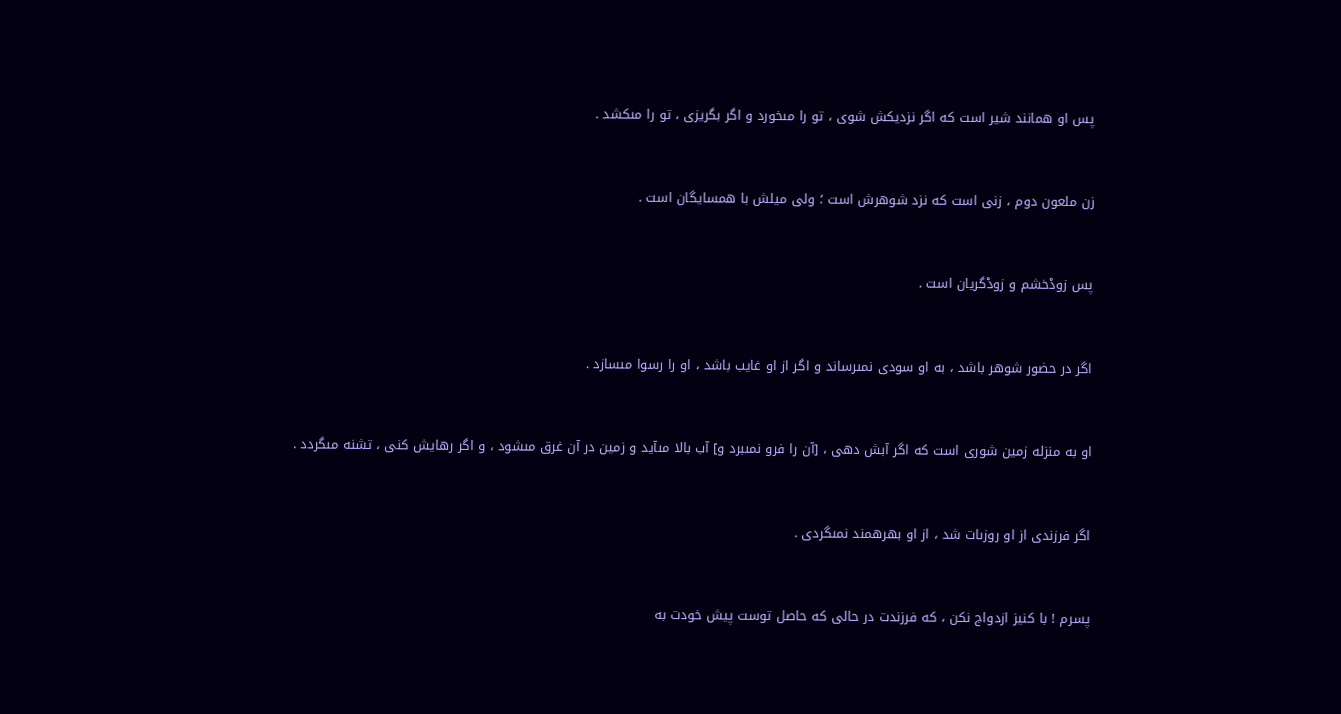پس او همانند شير است كه اگر نزديكش شوى ، تو را مىخورد و اگر بگريزى ، تو را مىكشد .


زن ملعون دوم ، زنى است كه نزد شوهرش است ؛ ولى ميلش با همسايگان است .


پس زودْخشم و زودْگريان است .


اگر در حضور شوهر باشد ، به او سودى نمىرساند و اگر از او غايب باشد ، او را رسوا مىسازد .


او به منزله زمين شورى است كه اگر آبش دهى ، [آن را فرو نمىبرد و] آب بالا مىآيد و زمين در آن غرق مىشود ، و اگر رهايش كنى ، تشنه مىگردد .


اگر فرزندى از او روزىات شد ، از او بهرهمند نمىگردى .


پسرم ! با كنيز ازدواج نكن ، كه فرزندت در حالى كه حاصل توست پيش خودت به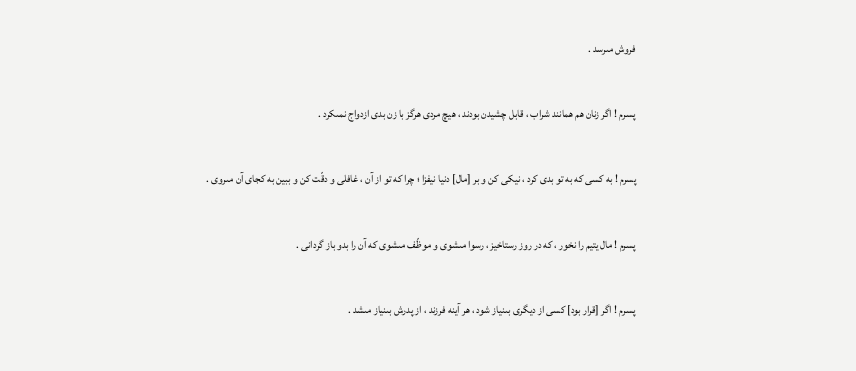فروش مىرسد .


پسرم ! اگر زنان هم همانند شراب ، قابل چشيدن بودند ، هيچ مردى هرگز با زن بدى ازدواج نمىكرد .


پسرم ! به كسى كه به تو بدى كرد ، نيكى كن و بر [مال] دنيا نيفزا ؛ چرا كه تو از آن ، غافلى و دقّت كن و ببين به كجاى آن مىروى .


پسرم ! مال يتيم را نخور ، كه در روز رستاخيز ، رسوا مىشوى و موظّف مىشوى كه آن را بدو باز گردانى .


پسرم ! اگر [قرار بود] كسى از ديگرى بىنياز شود ، هر آينه فرزند ، از پدرش بىنياز مىشد .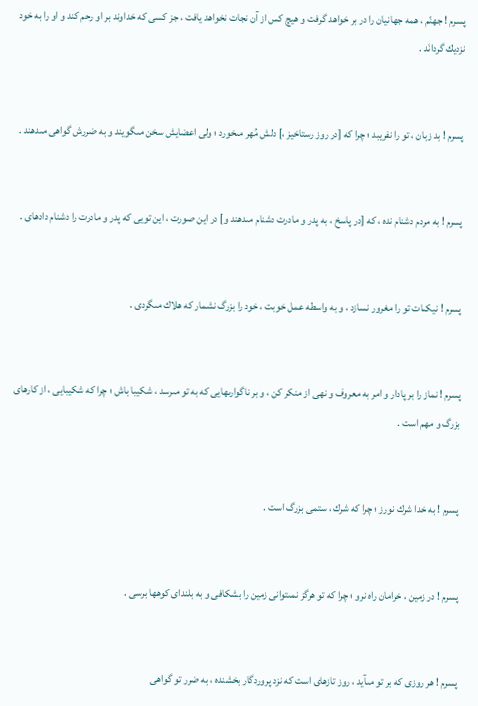پسرم ! جهنّم ، همه جهانيان را در بر خواهد گرفت و هيچ كس از آن نجات نخواهد يافت ، جز كسى كه خداوند بر او رحم كند و او را به خود نزديك گردانَد .


پسرم ! بد زبان ، تو را نفريبد ؛ چرا كه [در روز رستاخيز ،] دلش مُهر مىخورد ؛ ولى اعضايش سخن مىگويند و به ضررش گواهى مىدهند .


پسرم ! به مردم دشنام نده ، كه [در پاسخ ، به پدر و مادرت دشنام مىدهند و] در اين صورت ، اين تويى كه پدر و مادرت را دشنام دادهاى .


پسرم ! نيكىات تو را مغرور نسازد ، و به واسطه عمل خوبت ، خود را بزرگ نشمار كه هلاك مىگردى .


پسرم ! نماز را بر پادار و امر به معروف و نهى از منكر كن ، و بر ناگوارىهايى كه به تو مىرسد ، شكيبا باش ؛ چرا كه شكيبايى ، از كارهاى بزرگ و مهم است .


پسرم ! به خدا شرك نورز ؛ چرا كه شرك ، ستمى بزرگ است .


پسرم ! در زمين ، خرامان راه نرو ؛ چرا كه تو هرگز نمىتوانى زمين را بشكافى و به بلنداى كوهها برسى .


پسرم ! هر روزى كه بر تو مىآيد ، روز تازهاى است كه نزد پروردگار بخشنده ، به ضرر تو گواهى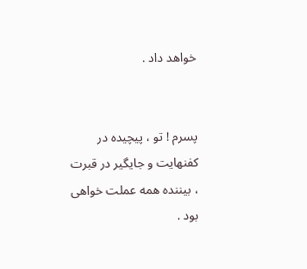خواهد داد .


پسرم ! تو ، پيچيده در كفنهايت و جايگير در قبرت ، بيننده همه عملت خواهى بود .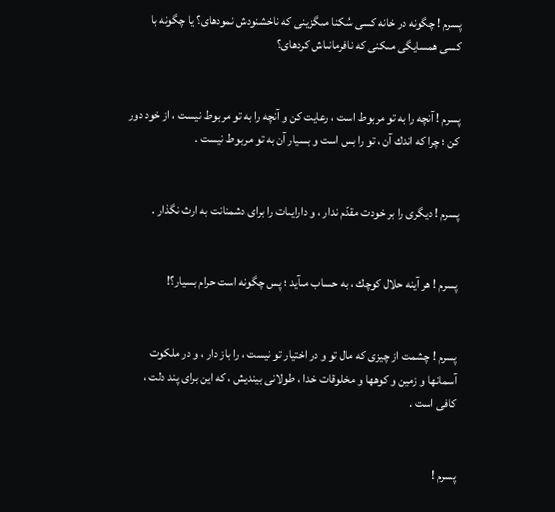پسرم ! چگونه در خانه كسى سُكنا مىگزينى كه ناخشنودش نمودهاى؟ يا چگونه با كسى همسايگى مىكنى كه نافرمانىاش كردهاى؟


پسرم ! آنچه را به تو مربوط است ، رعايت كن و آنچه را به تو مربوط نيست ، از خود دور كن ؛ چرا كه اندك آن ، تو را بس است و بسيار آن به تو مربوط نيست .


پسرم ! ديگرى را بر خودت مقدّم ندار ، و دارايىات را براى دشمنانت به ارث نگذار .


پسرم ! هر آينه حلال كوچك ، به حساب مىآيد ؛ پس چگونه است حرام بسيار؟!


پسرم ! چشمت از چيزى كه مال تو و در اختيار تو نيست ، را باز دار ، و در ملكوت آسمانها و زمين و كوهها و مخلوقات خدا ، طولانى بينديش ، كه اين براى پند دلت ، كافى است .


پسرم !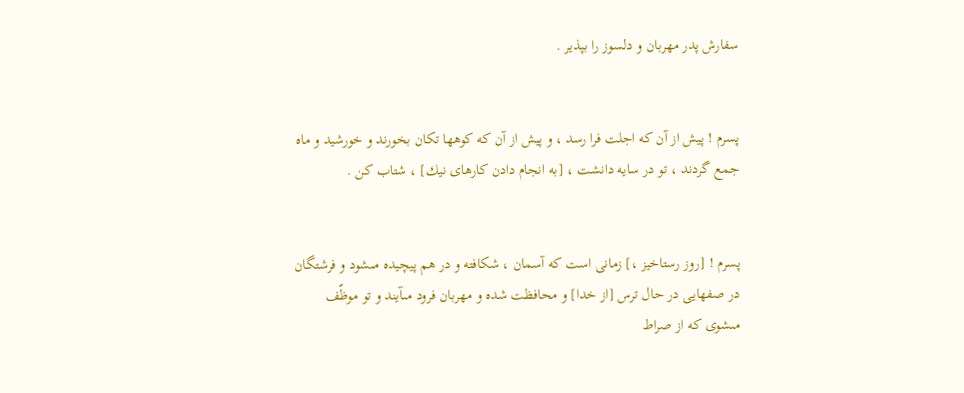سفارش پدر مهربان و دلسوز را بپذير .


پسرم ! پيش از آن كه اجلت فرا رسد ، و پيش از آن كه كوهها تكان بخورند و خورشيد و ماه جمع گردند ، تو در سايه دانشت ، [به انجام دادن كارهاى نيك] ، شتاب كن .


پسرم ! [روز رستاخيز ،] زمانى است كه آسمان ، شكافته و در هم پيچيده مىشود و فرشتگان در صفهايى در حال ترس [از خدا] و محافظت شده و مهربان فرود مىآيند و تو موظّف مىشوى كه از صراط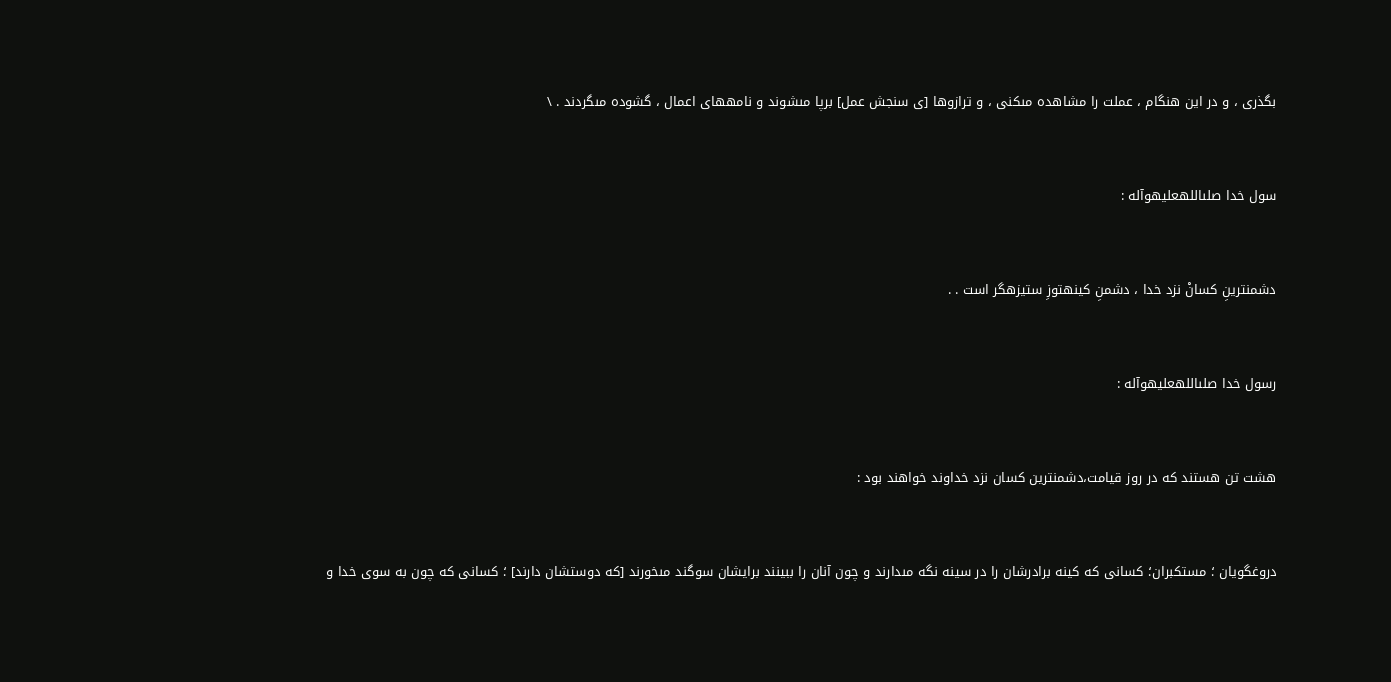بگذرى ، و در اين هنگام ، عملت را مشاهده مىكنى ، و ترازوها [ى سنجش عمل] برپا مىشوند و نامههاى اعمال ، گشوده مىگردند . \


سول خدا صلىاللهعليهوآله :


دشمنترينِ كسانْ نزد خدا ، دشمنِ كينهتوزِ ستيزهگر است . .


رسول خدا صلىاللهعليهوآله :


هشت تن هستند كه در روز قيامت،دشمنترين كسان نزد خداوند خواهند بود :


دروغگويان ؛ مستكبران؛ كسانى كه كينه برادرشان را در سينه نگه مىدارند و چون آنان را ببينند برايشان سوگند مىخورند [كه دوستشان دارند] ؛ كسانى كه چون به سوى خدا و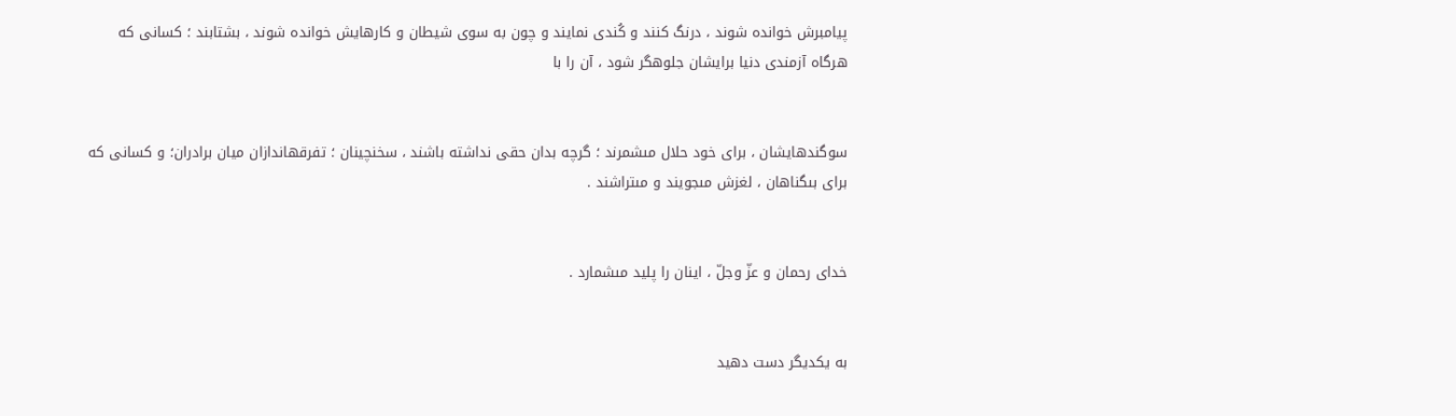پيامبرش خوانده شوند ، درنگ كنند و كُندى نمايند و چون به سوى شيطان و كارهايش خوانده شوند ، بشتابند ؛ كسانى كه هرگاه آزمندى دنيا برايشان جلوهگر شود ، آن را با


سوگندهايشان ، براى خود حلال مىشمرند ؛ گرچه بدان حقى نداشته باشند ، سخنچينان ؛ تفرقهاندازان ميان برادران؛ و كسانى كه براى بىگناهان ، لغزش مىجويند و مىتراشند .


خداى رحمان و عزّ وجلّ ، اينان را پليد مىشمارد .


به يكديگر دست دهيد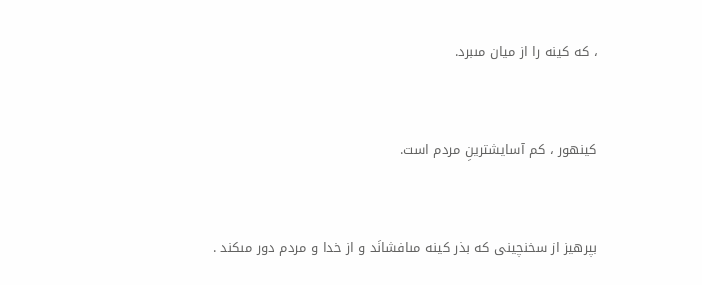، كه كينه را از ميان مىبرد.


كينهور ، كم آسايشترينِ مردم است.


بپرهيز از سخنچينى كه بذر كينه مىافشانَد و از خدا و مردم دور مىكند .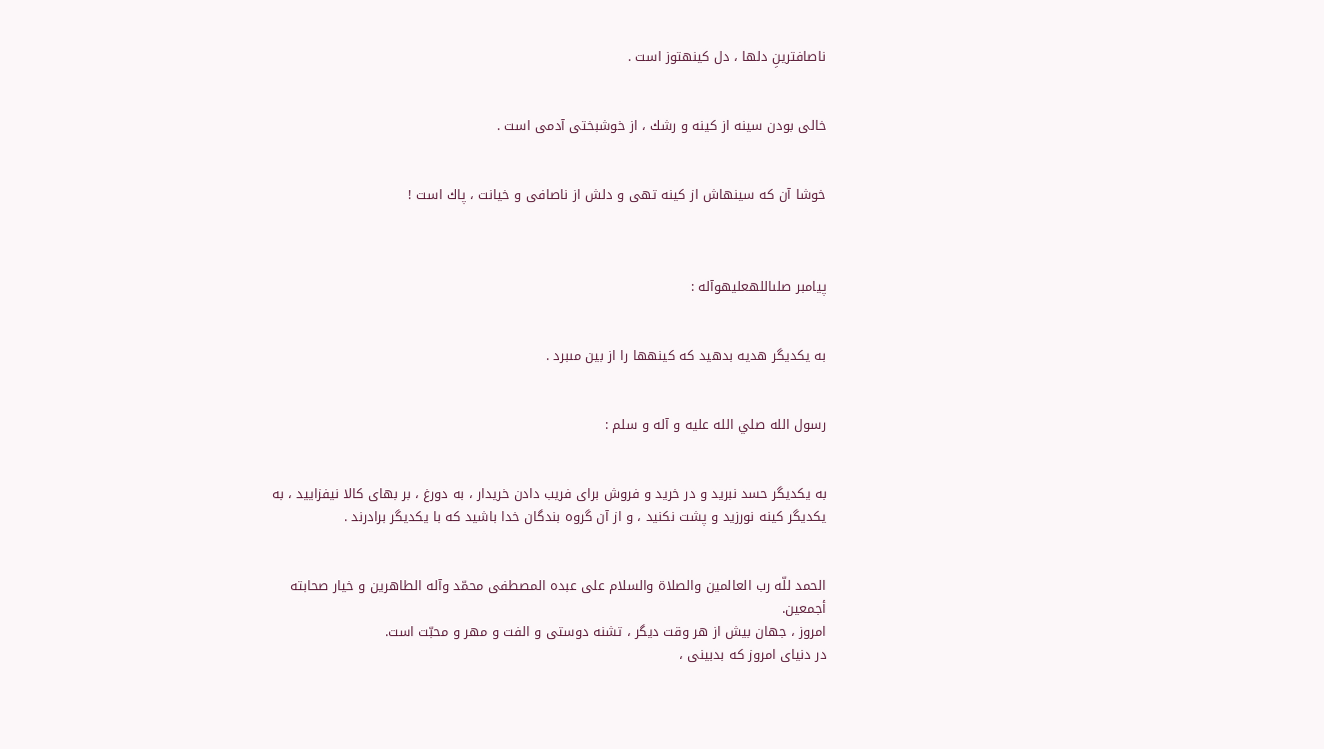ناصافترينِ دلها ، دل كينهتوز است .


خالى بودن سينه از كينه و رشك ، از خوشبختى آدمى است .


خوشا آن كه سينهاش از كينه تهى و دلش از ناصافى و خيانت ، پاك است !



پيامبر صلىاللهعليهوآله :


به يكديگر هديه بدهيد كه كينهها را از بين مىبرد .


رسول الله صلي الله عليه و آله و سلم :


به يكديگر حسد نبريد و در خريد و فروش براى فريب دادن خريدار ، به دورغ ، بر بهاى كالا نيفزاييد ، به يكديگر كينه نورزيد و پشت نكنيد ، و از آن گروه بندگان خدا باشيد كه با يكديگر برادرند .


الحمد للّه رب العالمين والصلاة والسلام على عبده المصطفى محمّد وآله الطاهرين و خيار صحابته أجمعين.
امروز ، جهان بيش از هر وقت ديگر ، تشنه دوستى و الفت و مهر و محبّت است.
در دنياى امروز كه بدبينى ،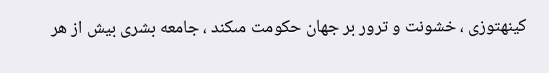كينهتوزى ، خشونت و ترور بر جهان حكومت مىكند ، جامعه بشرى بيش از هر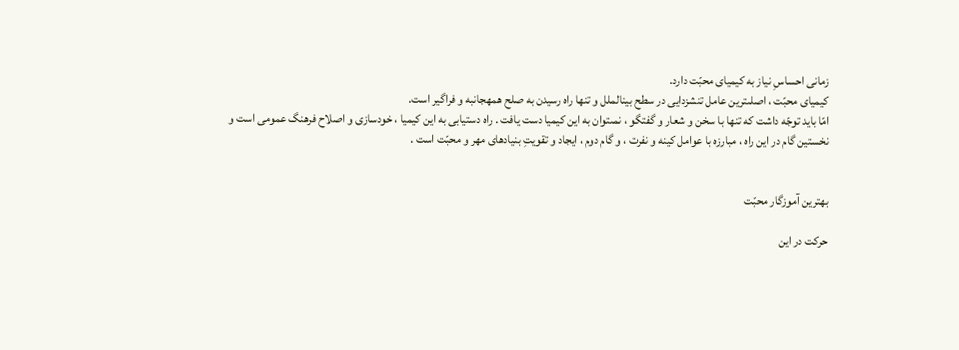زمانى احساسِ نياز به كيمياى محبّت دارد.
كيمياى محبّت ، اصلىترين عامل تنشزدايى در سطح بينالملل و تنها راه رسيدن به صلح همهجانبه و فراگير است.
امّا بايد توجّه داشت كه تنها با سخن و شعار و گفتگو ، نمىتوان به اين كيميا دست يافت . راه دستيابى به اين كيميا ، خودسازى و اصلاح فرهنگ عمومى است و نخستين گام در اين راه ، مبارزه با عوامل كينه و نفرت ، و گام دوم ، ايجاد و تقويتِ بنيادهاى مهر و محبّت است .


بهترين آموزگار محبّت

حركت در اين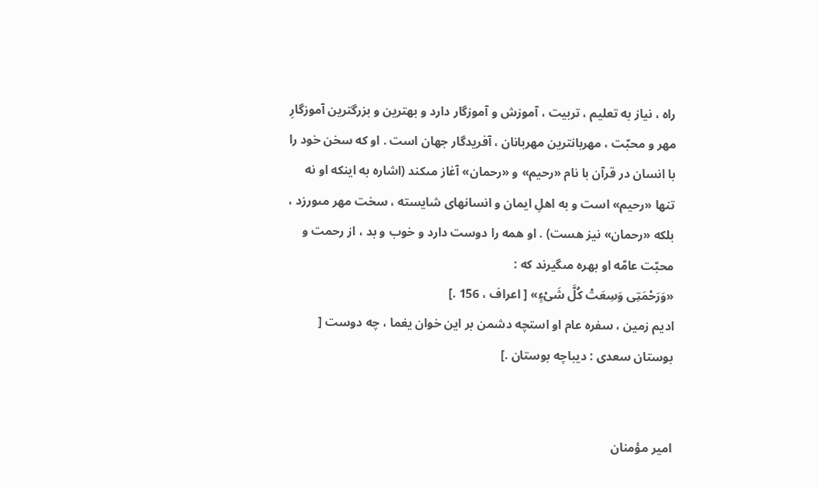راه ، نياز به تعليم ، تربيت ، آموزش و آموزگار دارد و بهترين و بزرگترين آموزگارِ مهر و محبّت ، مهربانترين مهربانان ، آفريدگار جهان است . او كه سخن خود را با انسان در قرآن با نام «رحيم» و «رحمان» آغاز مىكند (اشاره به اينكه او نه تنها «رحيم» است و به اهلِ ايمان و انسانهاى شايسته ، سخت مهر مىورزد ، بلكه «رحمان» نيز هست) . او همه را دوست دارد و خوب و بد ، از رحمت و محبّت عامّه او بهره مىگيرند كه :
«وَرَحْمَتِى وَسِعَتْ كُلَّ شَىْءٍ» [ اعراف ، 156 .]
اديم زمين ، سفره عام او استچه دشمن بر اين خوان يغما ، چه دوست [ بوستان سعدى : ديباچه بوستان .]


امير مؤمنان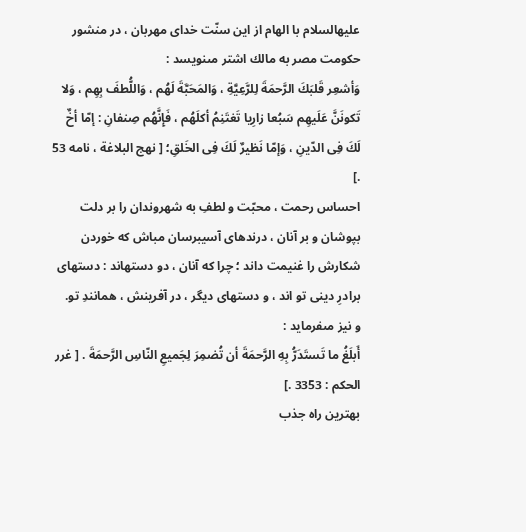عليهالسلام با الهام از اين سنّت خداى مهربان ، در منشور حكومت مصر به مالك اشتر مىنويسد :
وَأشعِر قَلبَكَ الرَّحمَةَ لِلرَّعِيَّةِ ، وَالمَحَبَّةَ لَهُم ، وَاللُّطفَ بِهِم ، وَلا تَكونَنَّ عَلَيهِم سَبُعا زارِيا تَغتَنِمُ أكلَهُم ، فَإِنَّهُم صِنفانِ : إمّا أخٌ لَكَ فِى الدّينِ ، وَإمّا نَظيرٌ لَكَ فِى الخَلقِ؛ [ نهج البلاغة ، نامه 53 .]
احساس رحمت ، محبّت و لطفِ به شهروندان را بر دلت بپوشان و بر آنان ، درندهاى آسيبرسان مباش كه خوردن شكارش را غنيمت داند ؛ چرا كه آنان ، دو دستهاند : دستهاى برادرِ دينى تو اند ، و دستهاى ديگر ، در آفرينش ، همانندِ تو.
و نيز مىفرمايد :
أَبلَغُ ما تَستَدَرُّ بِهِ الرَّحمَةَ أن تُضمِرَ لِجَميعِ النّاسِ الرَّحمَةَ . [ غرر الحكم : 3353 .]
بهترين راه جذب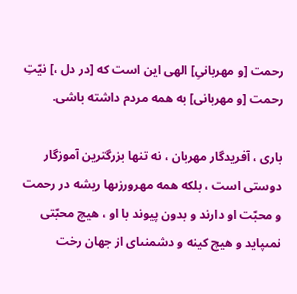رحمت [و مهربانىِ] الهى اين است كه [در دل ،] نيّتِ رحمت [و مهربانى] به همه مردم داشته باشى.

بارى ، آفريدگار مهربان ، نه تنها بزرگترين آموزگار دوستى است ، بلكه همه مهرورزىها ريشه در رحمت و محبّت او دارند و بدون پيوند با او ، هيچ محبّتى نمىپايد و هيچ كينه و دشمنىاى از جهان رخت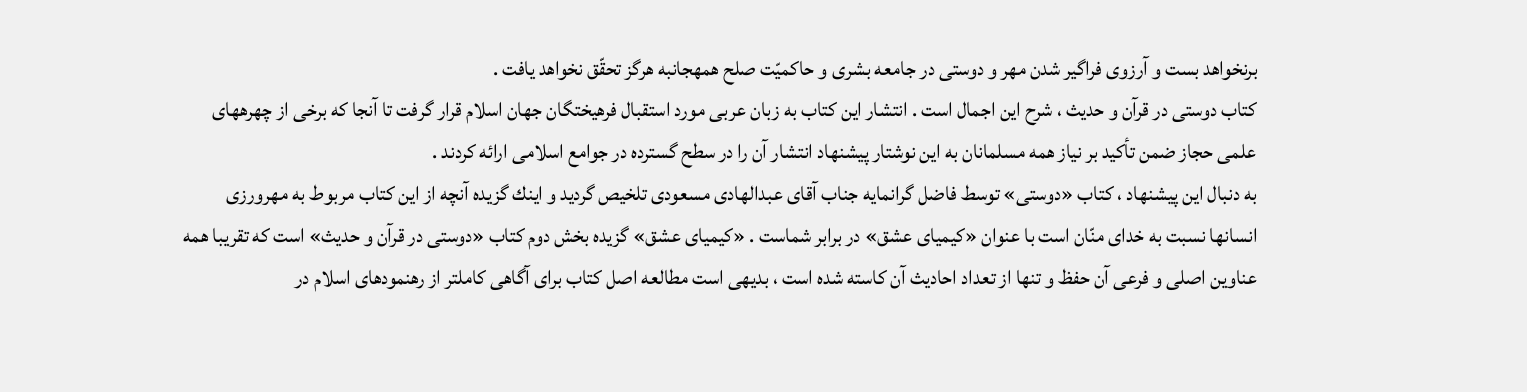برنخواهد بست و آرزوى فراگير شدن مهر و دوستى در جامعه بشرى و حاكميّت صلح همهجانبه هرگز تحقّق نخواهد يافت .
كتاب دوستى در قرآن و حديث ، شرح اين اجمال است . انتشار اين كتاب به زبان عربى مورد استقبال فرهيختگان جهان اسلام قرار گرفت تا آنجا كه برخى از چهرههاى علمى حجاز ضمن تأكيد بر نياز همه مسلمانان به اين نوشتار پيشنهاد انتشار آن را در سطح گسترده در جوامع اسلامى ارائه كردند .
به دنبال اين پيشنهاد ، كتاب «دوستى» توسط فاضل گرانمايه جناب آقاى عبدالهادى مسعودى تلخيص گرديد و اينك گزيده آنچه از اين كتاب مربوط به مهرورزى انسانها نسبت به خداى منّان است با عنوان «كيمياى عشق» در برابر شماست . «كيمياى عشق» گزيده بخش دوم كتاب «دوستى در قرآن و حديث» است كه تقريبا همه عناوين اصلى و فرعى آن حفظ و تنها از تعداد احاديث آن كاسته شده است ، بديهى است مطالعه اصل كتاب براى آگاهى كاملتر از رهنمودهاى اسلام در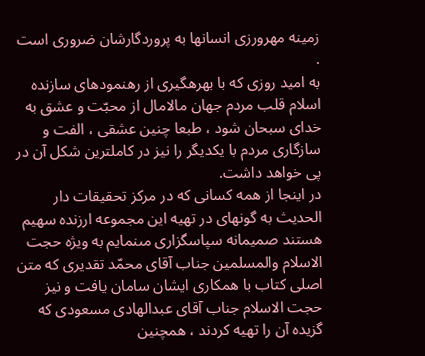زمينه مهرورزى انسانها به پروردگارشان ضرورى است .
به اميد روزى كه با بهرهگيرى از رهنمودهاى سازنده اسلام قلب مردم جهان مالامال از محبّت و عشق به خداى سبحان شود ، طبعا چنين عشقى ، الفت و سازگارى مردم با يكديگر را نيز در كاملترين شكل آن در پى خواهد داشت.
در اينجا از همه كسانى كه در مركز تحقيقات دار الحديث به گونهاى در تهيه اين مجموعه ارزنده سهيم هستند صميمانه سپاسگزارى مىنمايم به ويژه حجت الاسلام والمسلمين جناب آقاى محمّد تقديرى كه متن اصلى كتاب با همكارى ايشان سامان يافت و نيز حجت الاسلام جناب آقاى عبدالهادى مسعودى كه گزيده آن را تهيه كردند ، همچنين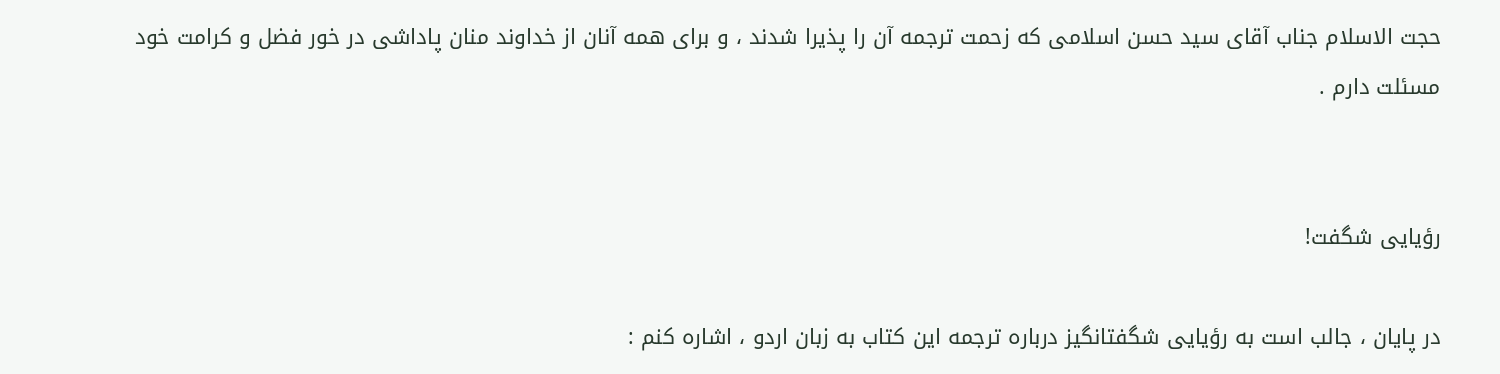حجت الاسلام جناب آقاى سيد حسن اسلامى كه زحمت ترجمه آن را پذيرا شدند ، و براى همه آنان از خداوند منان پاداشى در خور فضل و كرامت خود مسئلت دارم .


رؤيايى شگفت!

در پايان ، جالب است به رؤيايى شگفتانگيز درباره ترجمه اين كتاب به زبان اردو ، اشاره كنم :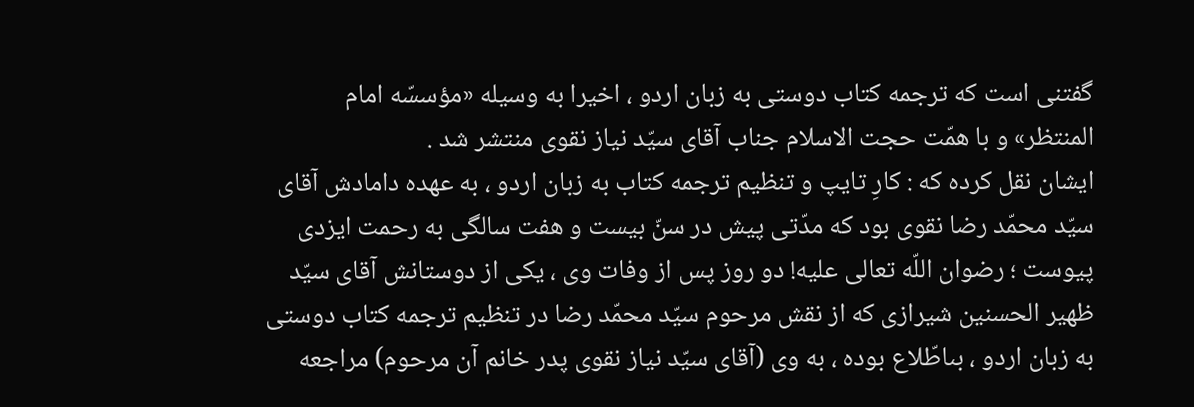گفتنى است كه ترجمه كتاب دوستى به زبان اردو ، اخيرا به وسيله «مؤسسّه امام المنتظر» و با همّت حجت الاسلام جناب آقاى سيّد نياز نقوى منتشر شد .
ايشان نقل كرده كه : كارِ تايپ و تنظيم ترجمه كتاب به زبان اردو ، به عهده دامادش آقاى سيّد محمّد رضا نقوى بود كه مدّتى پيش در سنّ بيست و هفت سالگى به رحمت ايزدى پيوست ؛ رضوان اللّه تعالى عليه! دو روز پس از وفات وى ، يكى از دوستانش آقاى سيّد ظهير الحسنين شيرازى كه از نقش مرحوم سيّد محمّد رضا در تنظيم ترجمه كتاب دوستى به زبان اردو ، بىاطّلاع بوده ، به وى (آقاى سيّد نياز نقوى پدر خانم آن مرحوم) مراجعه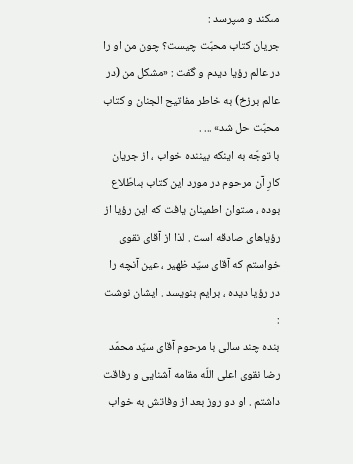مىكند و مىپرسد :
جريان كتاب محبّت چيست؟ چون من او را در عالم رؤيا ديدم و گفت : «مشكل من (در عالم برزخ) به خاطر مفاتيح الجنان و كتاب محبّت حل شد» ... .
با توجّه به اينكه بيننده خواب ، از جريان كارِ آن مرحوم در مورد اين كتاب بىاطّلاع بوده ، مىتوان اطمينان يافت كه اين رؤيا از رؤياهاى صادقه است . لذا از آقاى نقوى خواستم كه آقاى سيّد ظهير ، عين آنچه را در رؤيا ديده ، برايم بنويسد . ايشان نوشت :
بنده چند سالى با مرحوم آقاى سيّد محمّد رضا نقوى اعلى اللّه مقامه آشنايى و رفاقت داشتم . او دو روز بعد از وفاتش به خواب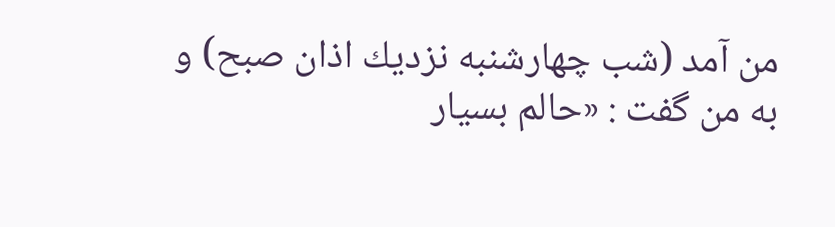من آمد (شب چهارشنبه نزديك اذان صبح) و به من گفت : «حالم بسيار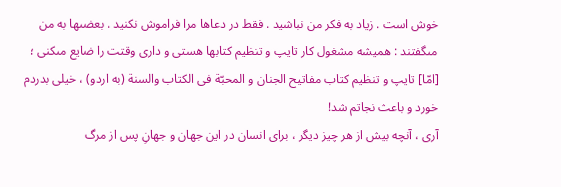خوش است . زياد به فكر من نباشيد . فقط در دعاها مرا فراموش نكنيد . بعضىها به من مىگفتند : هميشه مشغول كار تايپ و تنظيم كتابها هستى و دارى وقتت را ضايع مىكنى ؛ [امّا] تايپ و تنظيم كتاب مفاتيح الجنان و المحبّة فى الكتاب والسنة (به اردو) ، خيلى بدردم خورد و باعث نجاتم شد!
آرى ، آنچه بيش از هر چيز ديگر ، براى انسان در اين جهان و جهانِ پس از مرگ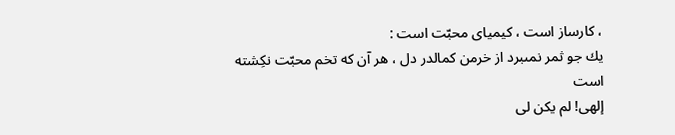، كارساز است ، كيمياى محبّت است :
يك جو ثمر نمىبرد از خرمن كمالدر دل ، هر آن كه تخم محبّت نكِشته است
إلهى! لم يكن لى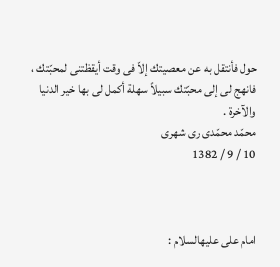حول فأنتقل به عن معصيتك إلاّ فى وقت أيقظتنى لمحبّتك ، فانهج لى إلى محبّتك سبيلاً سهلة أكمل لى بها خير الدنيا والآخرة .
محمّد محمّدى رى شهرى
10 / 9 / 1382



امام على عليهالسلام :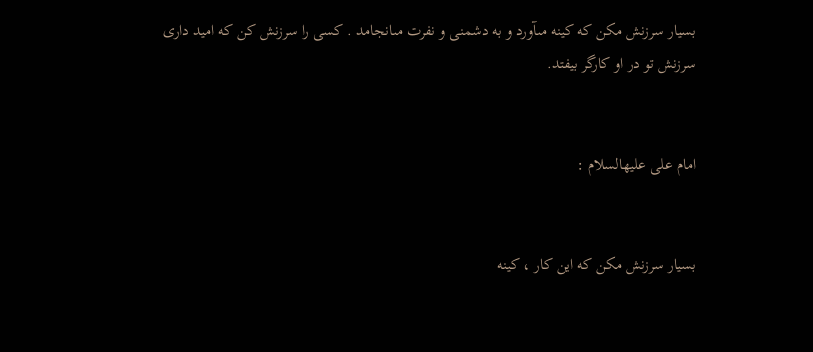بسيار سرزنش مكن كه كينه مىآورد و به دشمنى و نفرت مىانجامد . كسى را سرزنش كن كه اميد دارى سرزنش تو در او كارگر بيفتد.


امام على عليهالسلام :


بسيار سرزنش مكن كه اين كار ، كينه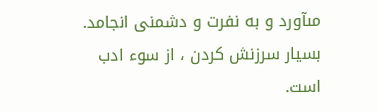مىآورد و به نفرت و دشمنى انجامد. بسيار سرزنش كردن ، از سوء ادب است.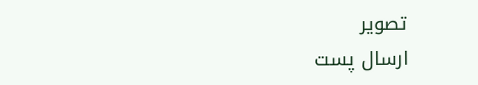تصویر
ارسال پست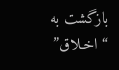بازگشت به “اخـلاق”